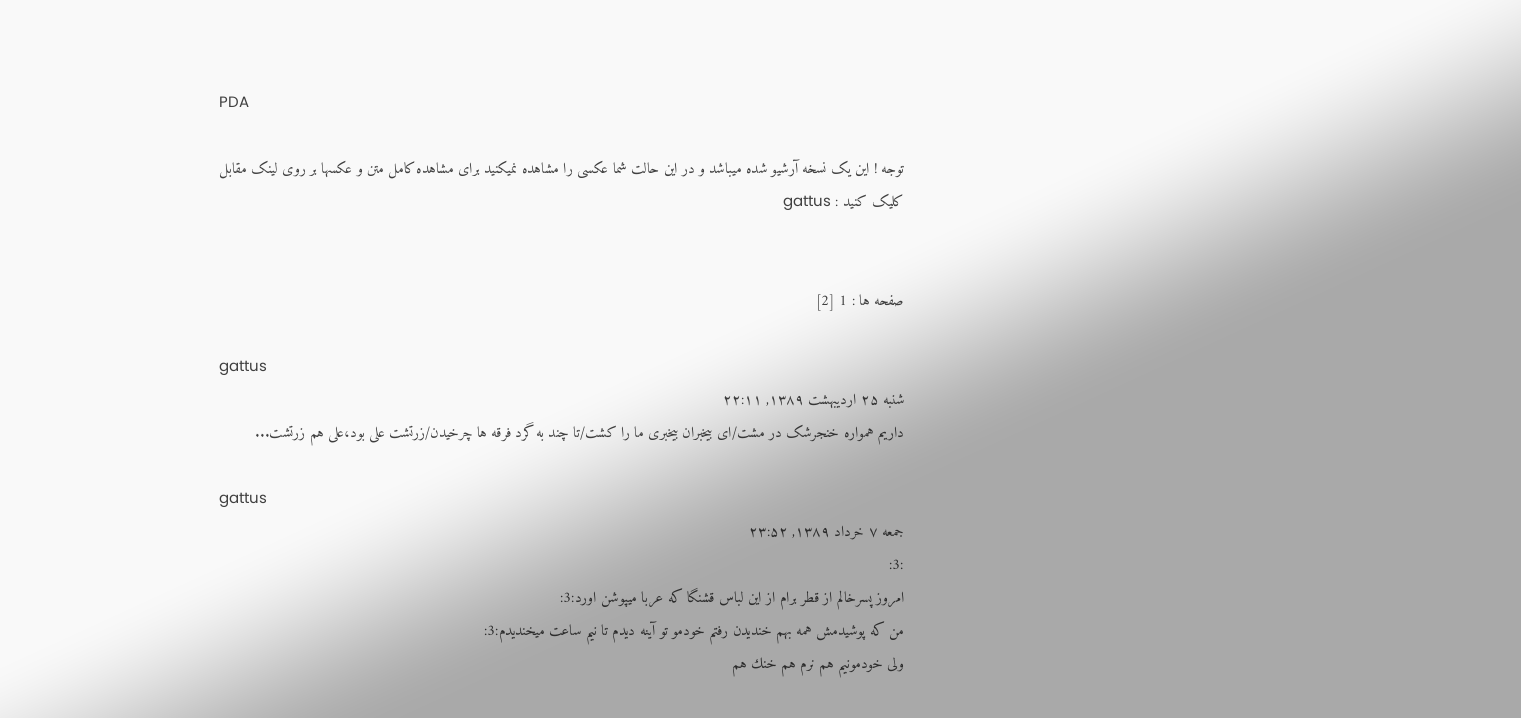PDA

توجه ! این یک نسخه آرشیو شده میباشد و در این حالت شما عکسی را مشاهده نمیکنید برای مشاهده کامل متن و عکسها بر روی لینک مقابل کلیک کنید : gattus


صفحه ها : 1 [2]

gattus
شنبه ۲۵ ارديبهشت ۱۳۸۹, ۲۲:۱۱
داریم همواره خنجرشک در مشت/ای بیخبران بیخبری ما را کشت/تا چند به گرد فرقه ها چرخیدن/زرتشت علی بود،علی هم زرتشت...

gattus
جمعه ۷ خرداد ۱۳۸۹, ۲۳:۵۲
:3:
امروز پسرخالم از قطر برام از اين لباس قشنگا كه عربا ميپوشن اورد:3:
من كه پوشيدمش همه بهم خنديدن رفتم خودمو تو آينه ديدم تا نيم ساعت ميخنديدم:3:
ولى خودمونيم هم نرم هم خنك هم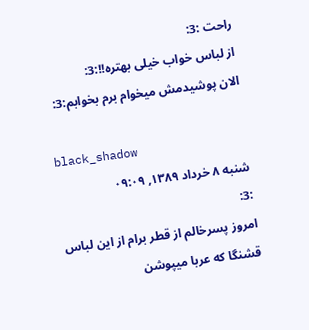راحت :3:
از لباس خواب خيلى بهتره!!:3:
الان پوشيدمش ميخوام برم بخوابم:3:

black_shadow
شنبه ۸ خرداد ۱۳۸۹, ۰۹:۰۹
:3:
امروز پسرخالم از قطر برام از اين لباس قشنگا كه عربا ميپوشن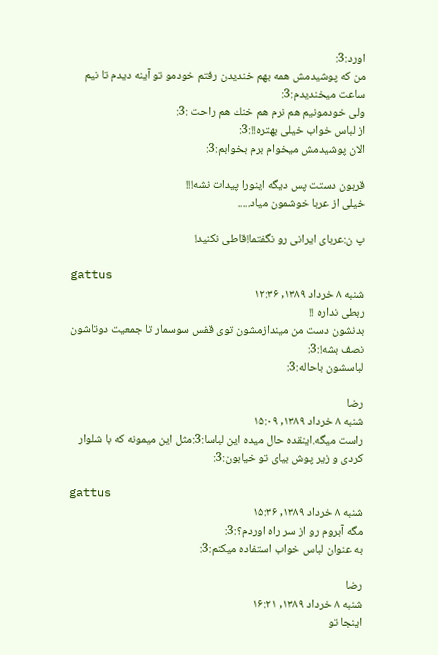اورد:3:
من كه پوشيدمش همه بهم خنديدن رفتم خودمو تو آينه ديدم تا نيم ساعت ميخنديدم:3:
ولى خودمونيم هم نرم هم خنك هم راحت :3:
از لباس خواب خيلى بهتره!!:3:
الان پوشيدمش ميخوام برم بخوابم:3:

قربون دستت پس دیگه اینورا پیدات نشه!!!
خیلی از عربا خوشمون میاد.....

پ ن:عربای ایرانی رو نگفتما!قاطی نکنید!

gattus
شنبه ۸ خرداد ۱۳۸۹, ۱۲:۳۶
ربطى نداره !!
بدنشون دست من ميندازمشون توى قفس سوسمار تا جمعيت دوتاشون نصف بشه!:3:
لباسشون باحاله:3:

رضا
شنبه ۸ خرداد ۱۳۸۹, ۱۵:۰۹
راست میگه.اینقده حال میده این لباسا:3:مثل این میمونه که با شلوار کردی و زیر پوش بیای تو خیابون:3:

gattus
شنبه ۸ خرداد ۱۳۸۹, ۱۵:۳۶
مگه آبروم رو از سر راه اوردم؟:3:
به عنوان لباس خواب استفاده ميكنم:3:

رضا
شنبه ۸ خرداد ۱۳۸۹, ۱۶:۲۱
اینجا تو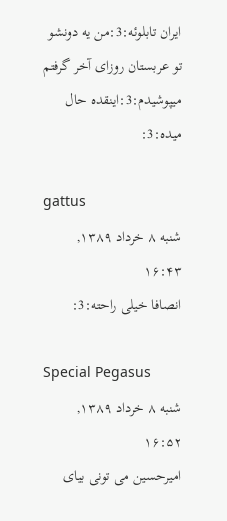ایران تابلوئه:3:من یه دونشو تو عربستان روزای آخر گرفتم میپوشیدم:3:اینقده حال میده:3:

gattus
شنبه ۸ خرداد ۱۳۸۹, ۱۶:۴۳
انصافا خيلى راحته:3:

Special Pegasus
شنبه ۸ خرداد ۱۳۸۹, ۱۶:۵۲
امیرحسین می تونی بیای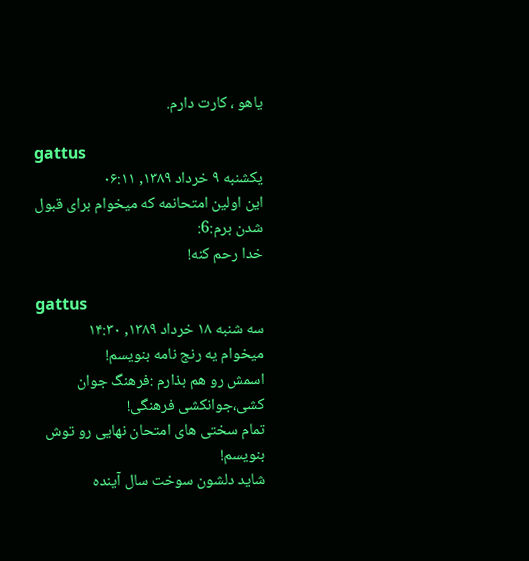یاهو ، کارت دارم.

gattus
يکشنبه ۹ خرداد ۱۳۸۹, ۰۶:۱۱
اين اولين امتحانمه كه ميخوام براى قبول شدن برم:6:
خدا رحم كنه!

gattus
سه شنبه ۱۸ خرداد ۱۳۸۹, ۱۴:۳۰
ميخوام يه رنج نامه بنويسم!
اسمش رو هم بذارم :فرهنگ جوان كشى،جوانكشى فرهنگى!
تمام سختى هاى امتحان نهايى رو توش بنويسم!
شايد دلشون سوخت سال آينده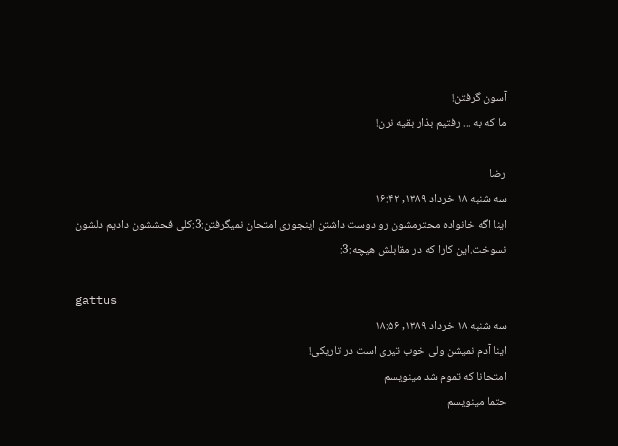آسون گرفتن!
ما كه به ... رفتيم بذار بقيه نرن!

رضا
سه شنبه ۱۸ خرداد ۱۳۸۹, ۱۶:۴۲
اینا اگه خانواده محترمشون رو دوست داشتن اینجوری امتحان نمیگرفتن:3:کلی فحششون دادیم دلشون نسوخت.این کارا که در مقابلش هیچه:3:

gattus
سه شنبه ۱۸ خرداد ۱۳۸۹, ۱۸:۵۶
اینا آدم نمیشن ولی خوب تیری است در تاریکی!
امتحانا که تموم شد مینویسم
حتما مینویسم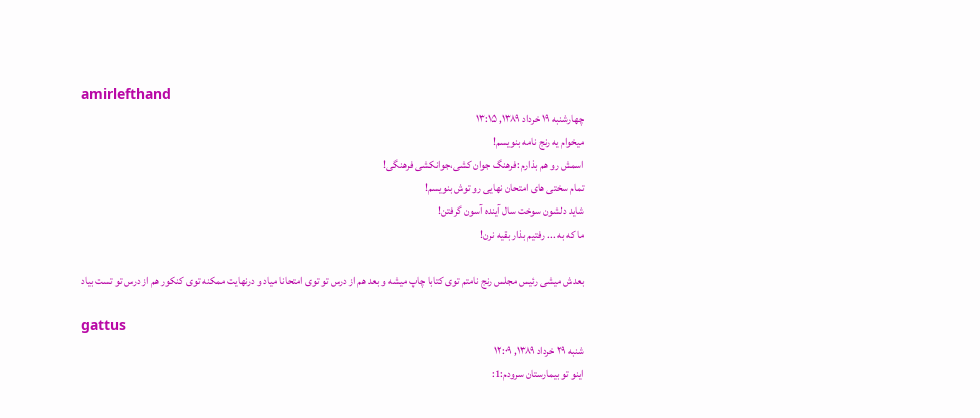amirlefthand
چهارشنبه ۱۹ خرداد ۱۳۸۹, ۱۳:۱۵
ميخوام يه رنج نامه بنويسم!
اسمش رو هم بذارم :فرهنگ جوان كشى،جوانكشى فرهنگى!
تمام سختى هاى امتحان نهايى رو توش بنويسم!
شايد دلشون سوخت سال آينده آسون گرفتن!
ما كه به ... رفتيم بذار بقيه نرن!

بعدش میشی رئیس مجلس رنج نامتم توی کتابا چاپ میشه و بعد هم از درس تو توی امتحانا میاد و درنهایت ممکنه توی کنکور هم از درس تو تست بیاد

gattus
شنبه ۲۹ خرداد ۱۳۸۹, ۱۲:۰۹
اینو تو بیمارستان سرودم:1: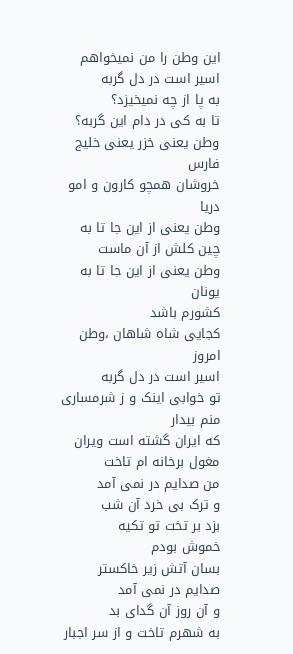این وطن را من نمیخواهم
اسیر است در دل گربه
به پا از چه نمیخیزد؟
تا به کی در دام این گربه؟
وطن یعنی خزر یعنی خلیج فارس
خروشان همچو کارون و امو دریا
وطن یعنی از این جا تا به چین کلش از آن ماست
وطن یعنی از این جا تا به یونان
کشورم باشد
کجایی شاه شاهان ،وطن امروز
اسیر است در دل گربه
تو خوابی اینک و ز شرمساری
منم بیدار
که ایران گشته است ویران
مغول برخانه ام تاخت
من صدایم در نمی آمد
و ترک بی خرد آن شب
بزد بر تخت تو تکیه
خموش بودم
بسان آتش زیر خاکستر
صدایم در نمی آمد
و آن روز آن گدای بد
به شهرم تاخت و از سر اجبار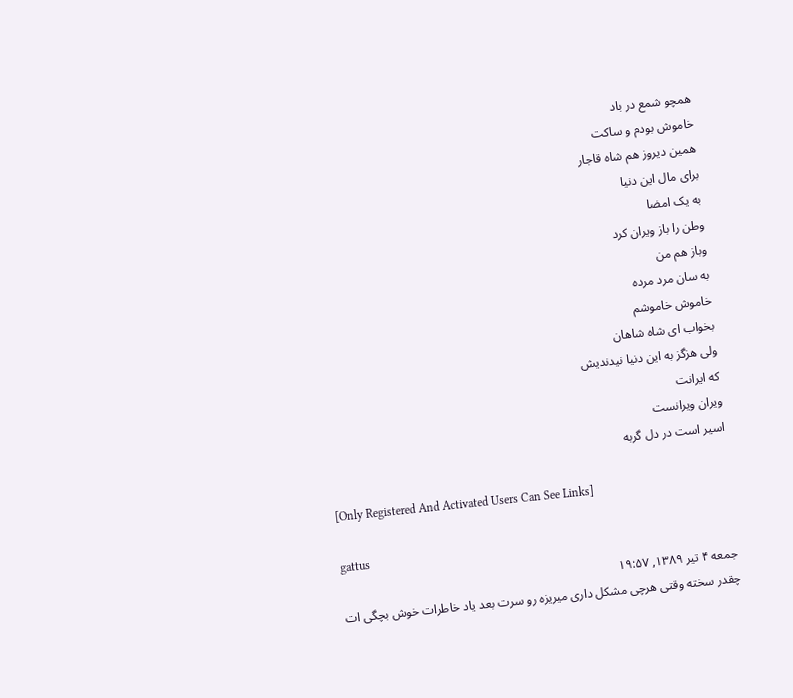همچو شمع در باد
خاموش بودم و ساکت
همین دیروز هم شاه قاجار
برای مال این دنیا
به یک امضا
وطن را باز ویران کرد
وباز هم من
به سان مرد مرده
خاموش خاموشم
بخواب ای شاه شاهان
ولی هزگز به این دنیا نیدندیش
که ایرانت
ویران ویرانست
اسیر است در دل گربه

[Only Registered And Activated Users Can See Links]

gattus
جمعه ۴ تير ۱۳۸۹, ۱۹:۵۷
چقدر سخته وقتى هرچى مشكل دارى ميريزه رو سرت بعد ياد خاطرات خوش بچگى ات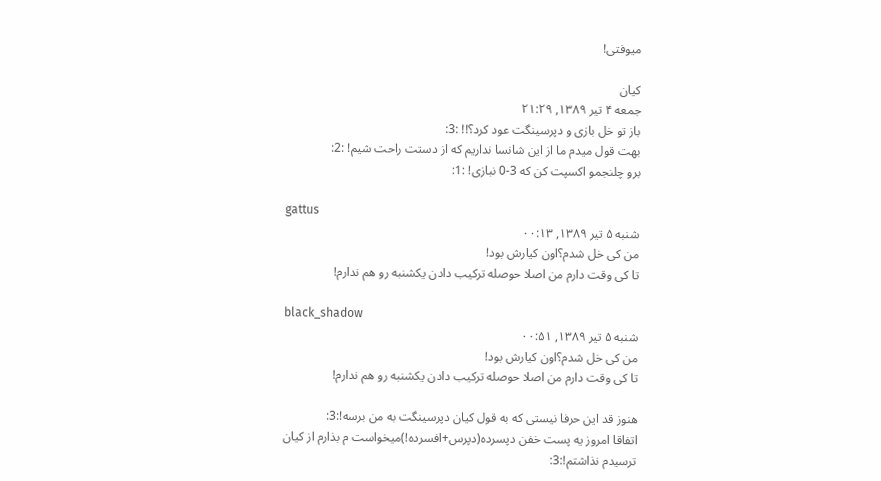ميوفتى!

کیان
جمعه ۴ تير ۱۳۸۹, ۲۱:۲۹
باز تو خل بازی و دپرسینگت عود کرد؟!! :3:
بهت قول میدم ما از این شانسا نداریم که از دستت راحت شیم! :2:
برو چلنجمو اکسپت کن که 3-0 نبازی! :1:

gattus
شنبه ۵ تير ۱۳۸۹, ۰۰:۱۳
من كى خل شدم؟اون كيارش بود!
تا كى وقت دارم من اصلا حوصله تركيب دادن يكشنبه رو هم ندارم!

black_shadow
شنبه ۵ تير ۱۳۸۹, ۰۰:۵۱
من كى خل شدم؟اون كيارش بود!
تا كى وقت دارم من اصلا حوصله تركيب دادن يكشنبه رو هم ندارم!

هنوز قد این حرفا نیستی که به قول کیان دپرسینگت به من برسه!:3:
اتفاقا امروز یه پست خفن دپسرده(دپرس+افسرده!)میخواست م بذارم از کیان ترسیدم نذاشتم!:3: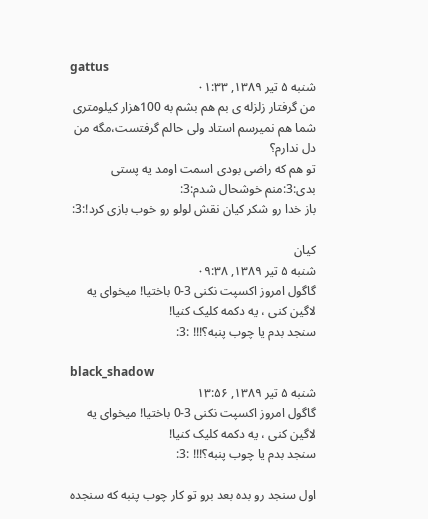gattus
شنبه ۵ تير ۱۳۸۹, ۰۱:۳۳
من گرفتار زلزله ى بم هم بشم به 100هزار كيلومترى شما هم نميرسم استاد ولى حالم گرفتست،مگه من دل ندارم؟
تو هم كه راضى بودى اسمت اومد يه پستى بدى:3:منم خوشحال شدم:3:
باز خدا رو شكر كيان نقش لولو رو خوب بازى كرد!:3:

کیان
شنبه ۵ تير ۱۳۸۹, ۰۹:۳۸
گاگول امروز اکسپت نکنی 3-0 باختیا! میخوای یه لاگین کنی ، یه دکمه کلیک کنیا!
سنجد بدم یا چوب پنبه؟!!! :3:

black_shadow
شنبه ۵ تير ۱۳۸۹, ۱۳:۵۶
گاگول امروز اکسپت نکنی 3-0 باختیا! میخوای یه لاگین کنی ، یه دکمه کلیک کنیا!
سنجد بدم یا چوب پنبه؟!!! :3:

اول سنجد رو بده بعد برو تو کار چوب پنبه که سنجده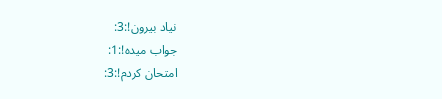نیاد بیرون!:3:
جواب میده!:1:
امتحان کردم!:3: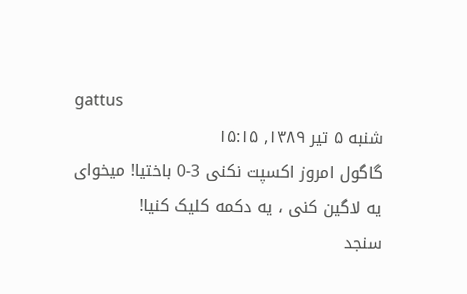gattus
شنبه ۵ تير ۱۳۸۹, ۱۵:۱۵
گاگول امروز اکسپت نکنی 3-0 باختیا! میخوای یه لاگین کنی ، یه دکمه کلیک کنیا!
سنجد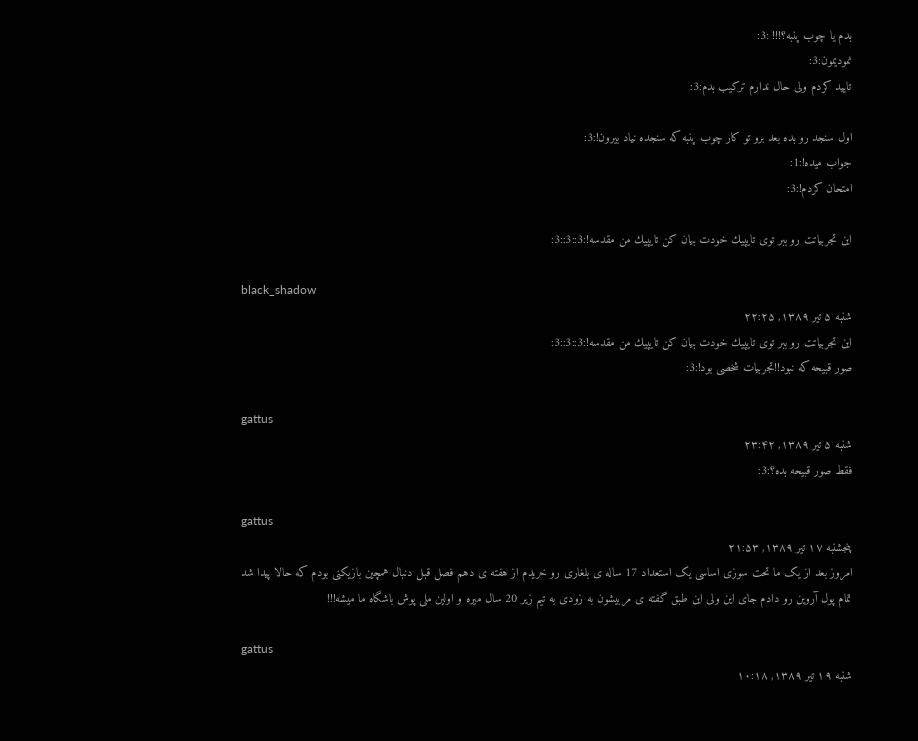بدم یا چوب پنبه؟!!! :3:
نموديمون:3:
تاييد كردم ولى حال ندارم تركيب بدم:3:

اول سنجد رو بده بعد برو تو کار چوب پنبه که سنجده نیاد بیرون!:3:
جواب میده!:1:
امتحان کردم!:3:

اين تجربياتت رو ببر توى تايپيك خودت بيان كن تايپيك من مقدسه!:3::3::3:

black_shadow
شنبه ۵ تير ۱۳۸۹, ۲۲:۲۵
اين تجربياتت رو ببر توى تايپيك خودت بيان كن تايپيك من مقدسه!:3::3::3:
صور قبیحه که نبود!!تجربیات شخصی بود!:3:

gattus
شنبه ۵ تير ۱۳۸۹, ۲۳:۴۲
فقط صور قبيحه بده؟:3:

gattus
پنجشنبه ۱۷ تير ۱۳۸۹, ۲۱:۵۳
امروز بعد از یک ما تحت سوزی اساسی یک استعداد 17 ساله ی بلغاری رو خریدم از هفته ی دهم فصل قبل دنبال همچین بازیکنی بودم که حالا پیدا شد تمام پول آروین رو دادم جای این ولی این طبق گفته ی مربیشون به زودی به تیم زیر 20 سال میره و اولین ملی پوش باشگاه ما میشه!!!

gattus
شنبه ۱۹ تير ۱۳۸۹, ۱۰:۱۸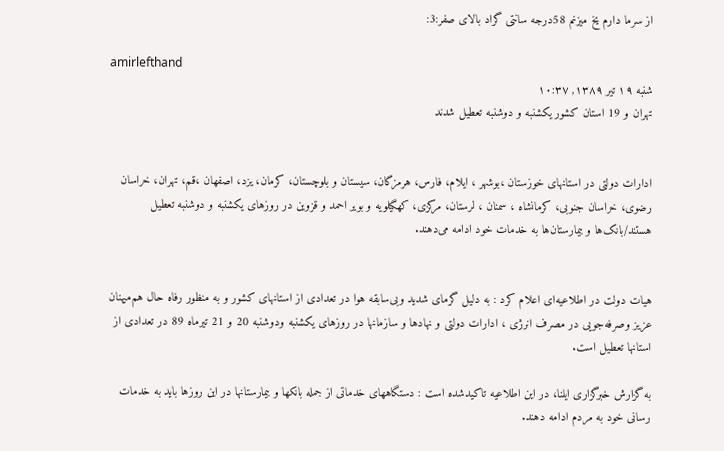از سرما دارم يخ ميزنم 58درجه سانتى گراد بالاى صفر:3:

amirlefthand
شنبه ۱۹ تير ۱۳۸۹, ۱۰:۳۷
تهران و 19 استان کشور یکشنبه و دوشنبه تعطیل شدند


ادارات دولتی در استانهای خوزستان ،بوشهر ، ایلام، فارس، هرمزگان، سیستان و بلوچستان، کرمان، یزد، اصفهان ،قم، تهران، خراسان رضوی، خراسان جنوبی، کرمانشاه ، سمنان ، لرستان، مرکزی، کهگیلویه و بویر احمد و قزوین در روزهای یکشنبه و دوشنبه تعطیل هستند/بانک‌ها و بیمارستان‌ها به خدمات خود ادامه می‌دهند.


هیات دولت در اطلاعیه‌ای اعلام کرد : به دلیل گرمای شدید وبی‌سابقه هوا در تعدادی از استانهای کشور و به منظور رفاه حال هم‌میهنان عزیز وصرفه‌جویی در مصرف انرژی ، ادارات دولتی و نهادها و سازمانها در روزهای یکشنبه ودوشنبه 20 و 21 تیرماه 89 در تعدادی از استانها تعطیل است.

به گزارش خبرگزاری ایلنا، در این اطلاعیه تاکیدشده است : دستگاههای خدماتی از جمله بانکها و بیمارستانها در این روزها باید به خدمات رسانی خود به مردم ادامه دهند.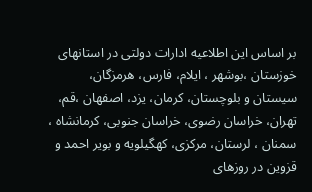بر اساس این اطلاعیه ادارات دولتی در استانهای خوزستان ،بوشهر ، ایلام، فارس، هرمزگان، سیستان و بلوچستان، کرمان، یزد، اصفهان ،قم، تهران، خراسان رضوی، خراسان جنوبی، کرمانشاه ، سمنان ، لرستان، مرکزی، کهگیلویه و بویر احمد و قزوین در روزهای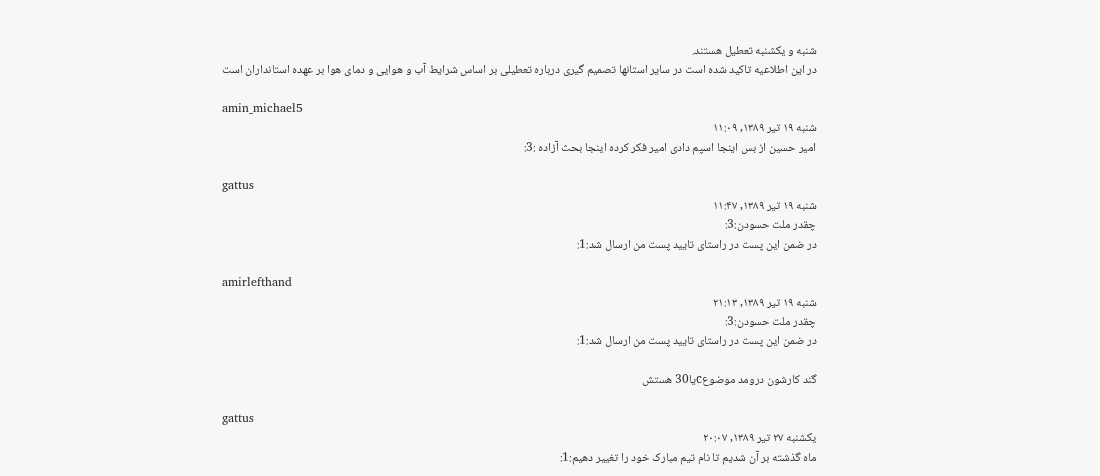شنبه و یکشنبه تعطیل هستند.
در این اطلاعیه تاکید شده است در سایر استانها تصمیم گیری درباره تعطیلی بر اساس شرایط آب و هوایی و دمای هوا بر عهده استانداران است

amin_michael5
شنبه ۱۹ تير ۱۳۸۹, ۱۱:۰۹
امیر حسین از بس اینجا اسپم دادی امیر فکر کرده اینجا بحث آزاده :3:

gattus
شنبه ۱۹ تير ۱۳۸۹, ۱۱:۴۷
چقدر ملت حسودن:3:
در ضمن اين پست در راستاى تاييد پست من ارسال شد:1:

amirlefthand
شنبه ۱۹ تير ۱۳۸۹, ۲۱:۱۳
چقدر ملت حسودن:3:
در ضمن اين پست در راستاى تاييد پست من ارسال شد:1:

گند کارشون درومد موضوعcیا30 هستش

gattus
يکشنبه ۲۷ تير ۱۳۸۹, ۲۰:۰۷
ماه گذشته بر آن شدیم تا نام تیم مبارک خود را تغییر دهیم:1: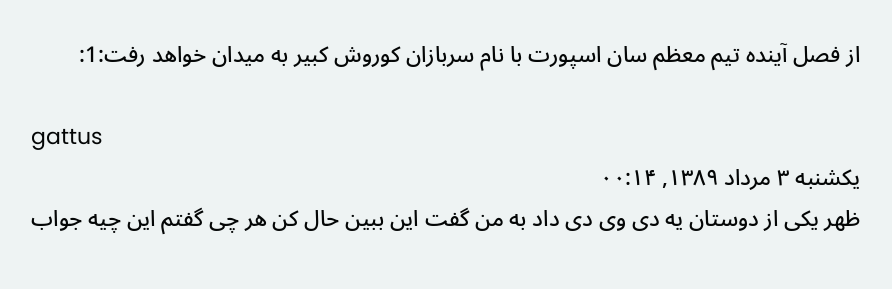از فصل آینده تیم معظم سان اسپورت با نام سربازان کوروش کبیر به میدان خواهد رفت:1:

gattus
يکشنبه ۳ مرداد ۱۳۸۹, ۰۰:۱۴
ظهر یکی از دوستان یه دی وی دی داد به من گفت این ببین حال کن هر چی گفتم این چیه جواب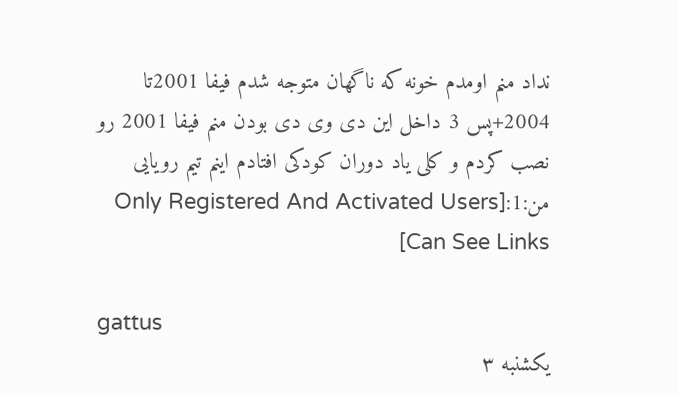نداد منم اومدم خونه که ناگهان متوجه شدم فیفا 2001تا 2004+پس 3 داخل این دی وی دی بودن منم فیفا 2001 رو نصب کردم و کلی یاد دوران کودکی افتادم اینم تیم رویایی من:1:[Only Registered And Activated Users Can See Links]

gattus
يکشنبه ۳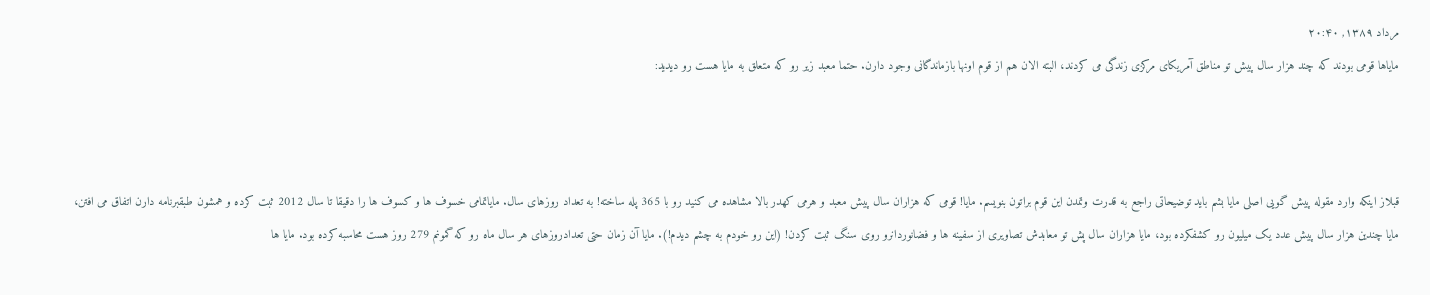مرداد ۱۳۸۹, ۲۰:۴۰
مایاها قومی بودند که چند هزار سال پیش تو مناطق آمریکای مرکزی زندگی می کردند، البته الان هم از قوم اونها بازماندگانی وجود دارن. حتما معبد زیر رو که متعلق به مایا هست رو دیدید:



قبلاز اینکه وارد مقوله پیش گویی اصلی مایا بشم باید توضیحاتی راجع به قدرت وتمدن این قوم براتون بنویسم. مایا! قومی که هزاران سال پیش معبد و هرمی کهدر بالا مشاهده می کنید رو با 365 پله ساخته! به تعداد روزهای سال. مایاتمامی خسوف ها و کسوف ها را دقیقا تا سال 2012 ثبت کرده و همشون طبقبرنامه دارن اتفاق می افتن، مایا چندین هزار سال پیش عدد یک میلیون رو کشفکرده بود، مایا هزاران سال پش تو معابدش تصاویری از سفینه ها و فضانوردانرو روی سنگ ثبت کردن! (این رو خودم به چشم دیدم!). مایا آن زمان حتی تعدادروزهای هر سال ماه رو که گمونم 279 روز هست محاسبه کرده بود. مایا ها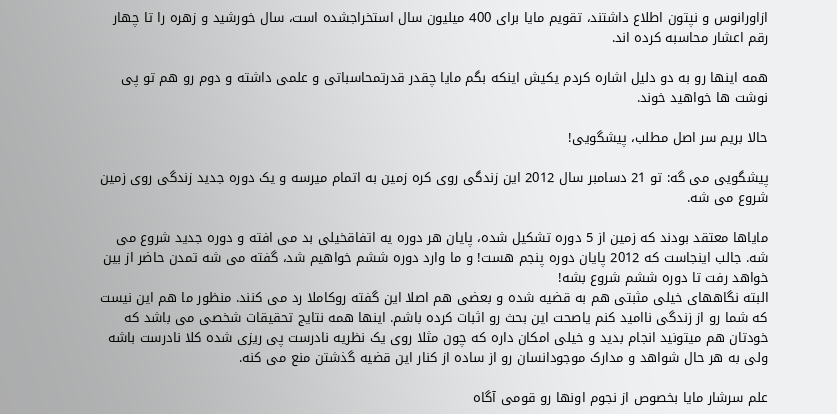ازاورانوس و نپتون اطلاع داشتند، تقویم مایا برای 400 میلیون سال استخراجشده است، سال خورشید و زهره را تا چهار رقم اعشار محاسبه کرده اند.

همه اینها رو به دو دلیل اشاره کردم یکیش اینکه بگم مایا چقدر قدرتمحاسباتی و علمی داشته و دوم رو هم تو پی نوشت ها خواهید خوند.

حالا بریم سر اصل مطلب، پیشگویی!

پیشگویی می گه: تو 21 دسامبر سال 2012 این زندگی روی کره زمین به اتمام میرسه و یک دوره جدید زندگی روی زمین شروع می شه.

مایاها معتقد بودند که زمین از 5 دوره تشکیل شده، پایان هر دوره یه اتفاقخیلی بد می افته و دوره جدید شروع می شه. جالب اینجاست که 2012 پایان دوره پنجم هست! و ما وارد دوره ششم خواهیم شد، گفته می شه تمدن حاضر از بین خواهد رفت تا دوره ششم شروع بشه!
البته نگاههای خیلی مثبتی هم به قضیه شده و بعضی هم اصلا این گفته روکاملا رد می کنند. منظور ما هم این نیست که شما رو از زندگی ناامید کنم یاصحت این بحث رو اثبات کرده باشم. اینها همه نتایج تحقیقات شخصی می باشد که خودتان هم میتونید انجام بدید و خیلی امکان داره که چون مثلا روی یک نظریه نادرست پی ریزی شده کلا نادرست باشه ولی به هر حال شواهد و مدارک موجودانسان رو از ساده از کنار این قضیه گذشتن منع می کنه.

علم سرشار مایا بخصوص از نجوم اونها رو قومی آگاه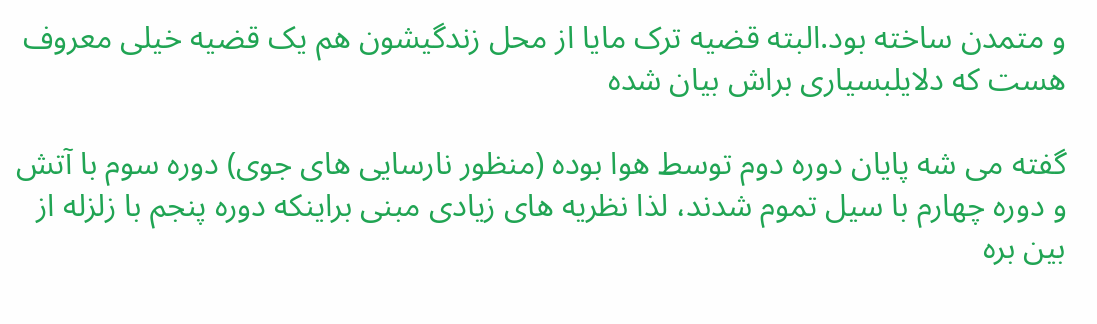و متمدن ساخته بود.البته قضیه ترک مایا از محل زندگیشون هم یک قضیه خیلی معروف هست که دلایلبسیاری براش بیان شده

گفته می شه پایان دوره دوم توسط هوا بوده (منظور نارسایی های جوی) دوره سوم با آتش و دوره چهارم با سیل تموم شدند، لذا نظریه های زیادی مبنی براینکه دوره پنجم با زلزله از بین بره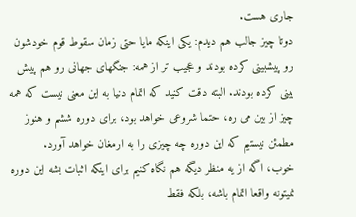جاری هست.
دوتا چیز جالب هم دیدم: یکی اینکه مایا حتی زمان سقوط قوم خودشون رو پیشبینی کرده بودند و عجیب تر از همه: جنگهای جهانی رو هم پیش بینی کرده بودند. البته دقت کنید که اتمام دنیا به این معنی نیست که همه چیز از بین می ره، حتما شروعی خواهد بود، برای دوره ششم و هنوز مطمئن نیستیم که این دوره چه چیزی را به ارمغان خواهد آورد.
خوب، اگه از یه منظر دیگه هم نگاه کنیم برای اینکه اثبات بشه این دوره نمیتونه واقعا اتمام باشه، بلکه فقط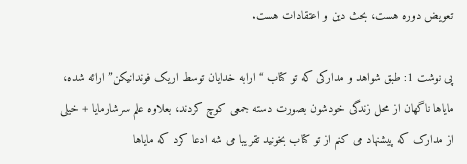تعویض دوره هست، بحث دین و اعتقادات هست.

پی نوشت 1: طبق شواهد و مدارکی که تو کتاب “ارابه خدایان توسط اریک فوندانیکن” ارائه شده، مایاها ناگهان از محل زندگی خودشون بصورت دسته جمعی کوچ کردند، بعلاوه علم سرشارمایا + خیلی از مدارک که پیشنهاد می کنم از تو کتاب بخونید تقریبا می شه ادعا کرد که مایاها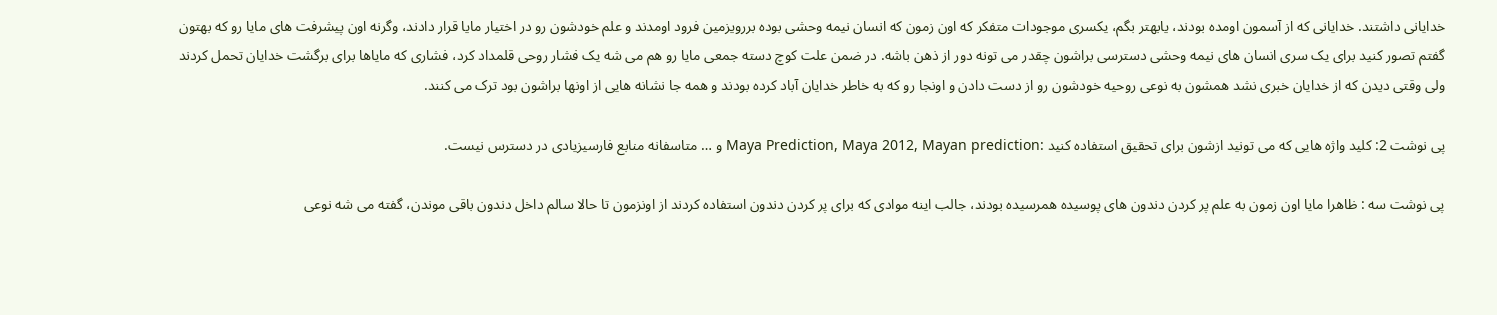خدایانی داشتند. خدایانی که از آسمون اومده بودند، یابهتر بگم، یکسری موجودات متفکر که اون زمون که انسان نیمه وحشی بوده بررویزمین فرود اومدند و علم خودشون رو در اختیار مایا قرار دادند، وگرنه اون پیشرفت های مایا رو که بهتون گفتم تصور کنید برای یک سری انسان های نیمه وحشی دسترسی براشون چقدر می تونه دور از ذهن باشه. در ضمن علت کوچ دسته جمعی مایا رو هم می شه یک فشار روحی قلمداد کرد، فشاری که مایاها برای برگشت خدایان تحمل کردند ولی وقتی دیدن که از خدایان خبری نشد همشون به نوعی روحیه خودشون رو از دست دادن و اونجا رو که به خاطر خدایان آباد کرده بودند و همه جا نشانه هایی از اونها براشون بود ترک می کنند.

پی نوشت 2: کلید واژه هایی که می تونید ازشون برای تحقیق استفاده کنید :Maya Prediction, Maya 2012, Mayan prediction و … متاسفانه منابع فارسیزیادی در دسترس نیست.

پی نوشت سه : ظاهرا مایا اون زمون به علم پر کردن دندون های پوسیده همرسیده بودند، جالب اینه موادی که برای پر کردن دندون استفاده کردند از اونزمون تا حالا سالم داخل دندون باقی موندن، گفته می شه نوعی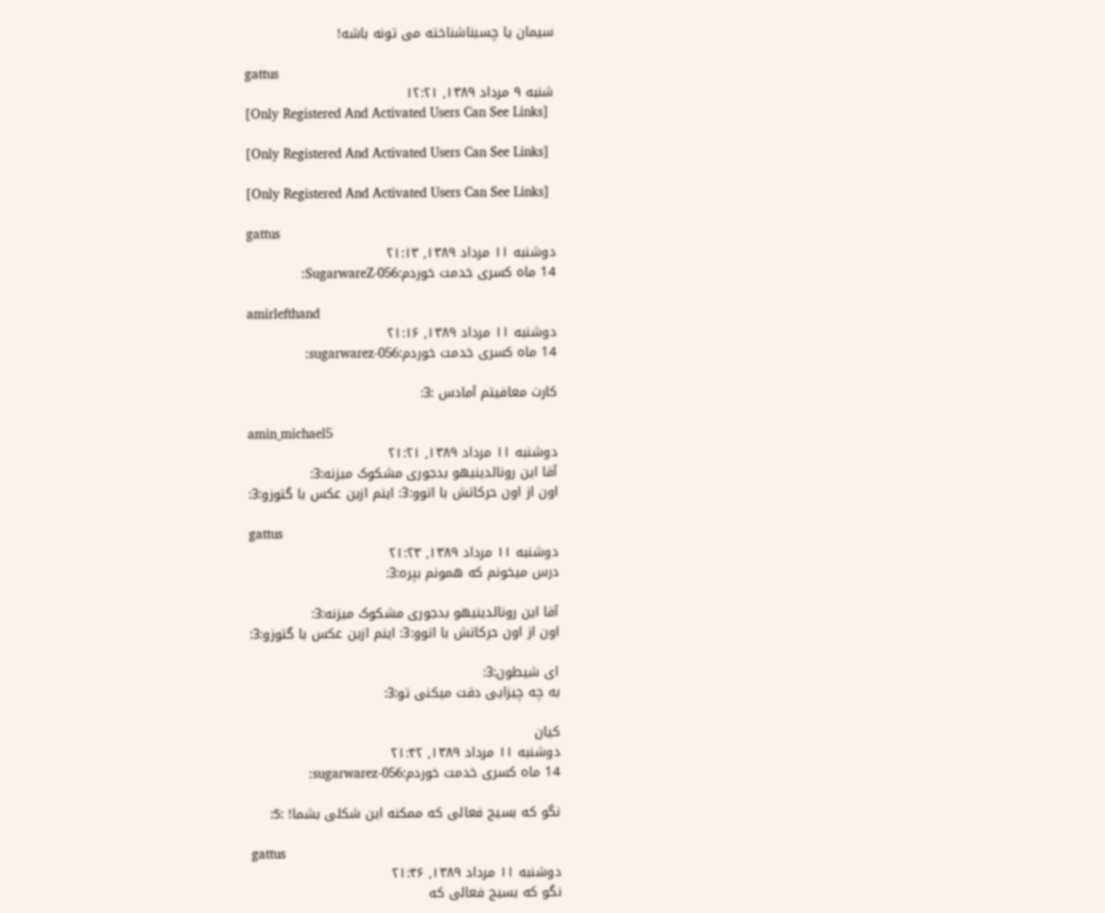سیمان یا چسبناشناخته می تونه باشه!

gattus
شنبه ۹ مرداد ۱۳۸۹, ۱۲:۲۱
[Only Registered And Activated Users Can See Links]

[Only Registered And Activated Users Can See Links]

[Only Registered And Activated Users Can See Links]

gattus
دوشنبه ۱۱ مرداد ۱۳۸۹, ۲۱:۱۳
14 ماه کسری خدمت خوردم:SugarwareZ-056:

amirlefthand
دوشنبه ۱۱ مرداد ۱۳۸۹, ۲۱:۱۶
14 ماه کسری خدمت خوردم:sugarwarez-056:

کارت معافیتم آمادس :3:

amin_michael5
دوشنبه ۱۱ مرداد ۱۳۸۹, ۲۱:۲۱
آقا این رونالدینیهو بدجوری مشکوک میزنه:3:
اون از اون حرکاتش با اتوو:3: اینم ازین عکس با گتوزو:3:

gattus
دوشنبه ۱۱ مرداد ۱۳۸۹, ۲۱:۲۳
درس میخونم که همونم بپره:3:

آقا این رونالدینیهو بدجوری مشکوک میزنه:3:
اون از اون حرکاتش با اتوو:3: اینم ازین عکس با گتوزو:3:

ای شیطون:3:
به چه چیزایی دقت میکنی تو:3:

کیان
دوشنبه ۱۱ مرداد ۱۳۸۹, ۲۱:۴۲
14 ماه کسری خدمت خوردم:sugarwarez-056:

نگو که بسیج فعالی که ممکنه این شکلی بشما! :5:

gattus
دوشنبه ۱۱ مرداد ۱۳۸۹, ۲۱:۴۶
نگو که بسیج فعالی که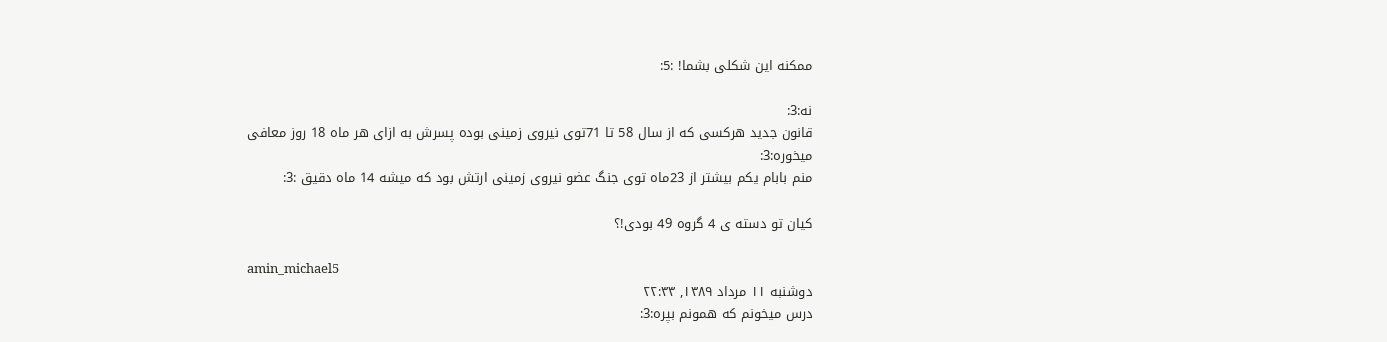ممکنه این شکلی بشما! :5:

نه:3:
قانون جدید هرکسی که از سال 58 تا 71توی نیروی زمینی بوده پسرش به ازای هر ماه 18 روز معافی میخوره:3:
منم بابام یکم بیشتر از 23ماه توی جنگ عضو نیروی زمینی ارتش بود که میشه 14 ماه دقیق :3:

کیان تو دسته ی 4 گروه 49 بودی!؟

amin_michael5
دوشنبه ۱۱ مرداد ۱۳۸۹, ۲۲:۳۳
درس میخونم که همونم بپره:3: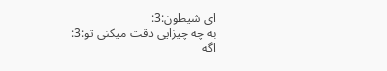ای شیطون:3:
به چه چیزایی دقت میکنی تو:3:
اگه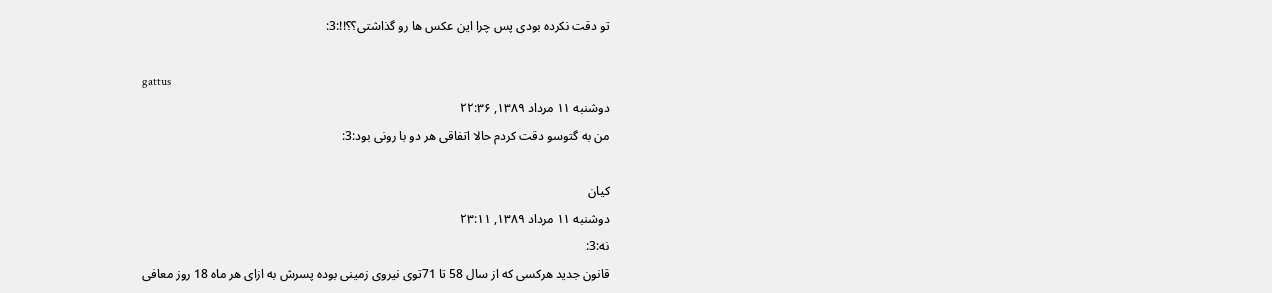تو دقت نکرده بودی پس چرا این عکس ها رو گذاشتی؟؟!!:3:

gattus
دوشنبه ۱۱ مرداد ۱۳۸۹, ۲۲:۳۶
من به گتوسو دقت کردم حالا اتفاقی هر دو با رونی بود:3:

کیان
دوشنبه ۱۱ مرداد ۱۳۸۹, ۲۳:۱۱
نه:3:
قانون جدید هرکسی که از سال 58 تا 71توی نیروی زمینی بوده پسرش به ازای هر ماه 18 روز معافی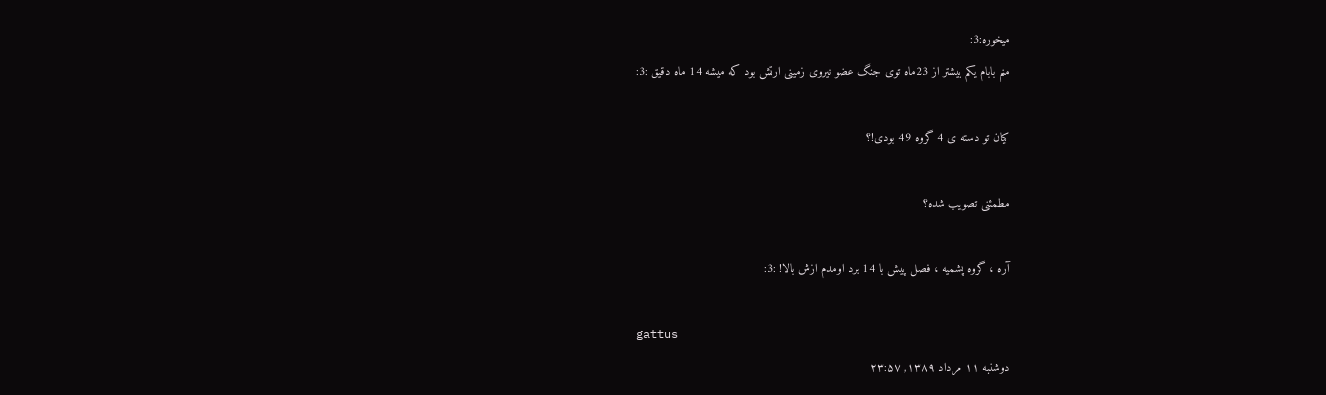میخوره:3:
منم بابام یکم بیشتر از 23ماه توی جنگ عضو نیروی زمینی ارتش بود که میشه 14 ماه دقیق :3:

کیان تو دسته ی 4 گروه 49 بودی!؟

مطمئنی تصویب شده؟

آره ، گروه پشمیه ، فصل پیش با 14 برد اومدم ازش بالا! :3:

gattus
دوشنبه ۱۱ مرداد ۱۳۸۹, ۲۳:۵۷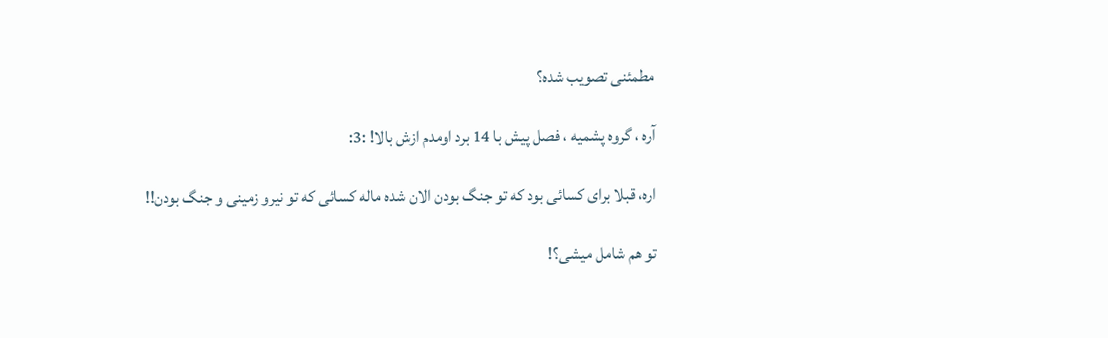مطمئنی تصویب شده؟

آره ، گروه پشمیه ، فصل پیش با 14 برد اومدم ازش بالا! :3:

اره، قبلا برای کسائی بود که تو جنگ بودن الان شده ماله کسائی که تو نیرو زمینی و جنگ بودن!!

تو هم شامل میشی؟!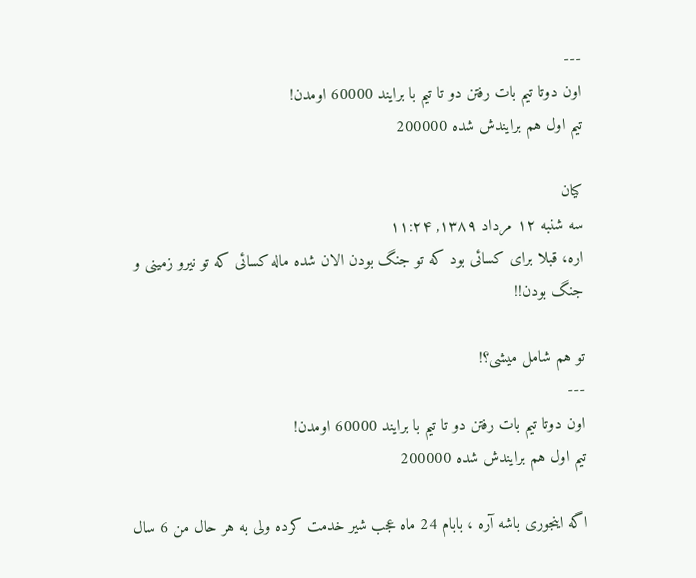---
اون دوتا تیم بات رفتن دو تا تیم با برایند 60000 اومدن!
تیم اول هم برایندش شده 200000

کیان
سه شنبه ۱۲ مرداد ۱۳۸۹, ۱۱:۲۴
اره، قبلا برای کسائی بود که تو جنگ بودن الان شده ماله کسائی که تو نیرو زمینی و جنگ بودن!!

تو هم شامل میشی؟!
---
اون دوتا تیم بات رفتن دو تا تیم با برایند 60000 اومدن!
تیم اول هم برایندش شده 200000

اگه اینجوری باشه آره ، بابام 24 ماه عجب شیر خدمت کرده ولی به هر حال من 6 سال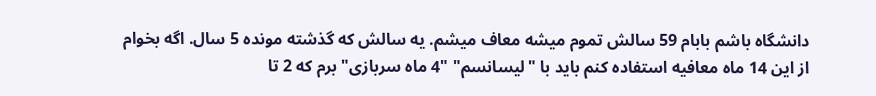دانشگاه باشم بابام 59 سالش تموم میشه معاف میشم. یه سالش که گذشته مونده 5 سال. اگه بخوام از این 14 ماه معافیه استفاده کنم باید با "لیسانسم" "4 ماه سربازی" برم که 2 تا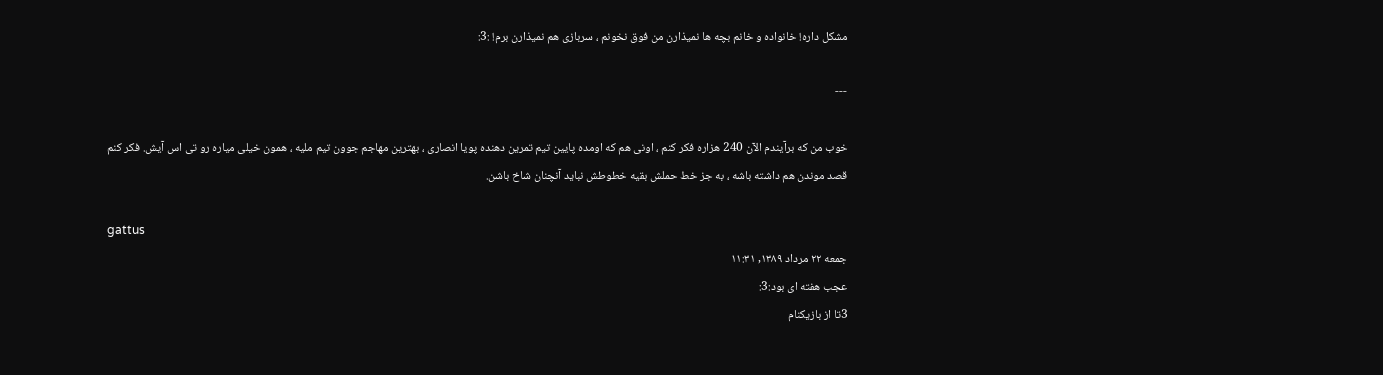مشکل داره! خانواده و خانم بچه ها نمیذارن من فوق نخونم ، سربازی هم نمیذارن برم! :3:

---

خوب من که برآیندم الآن 240 هزاره فکر کنم ، اونی هم که اومده پایین تیم تمرین دهنده پویا انصاری ، بهترین مهاجم جوون تیم ملیه ، همون خیلی میاره رو تی اس آیش. فکر کنم قصد موندن هم داشته باشه ، به جز خط حملش بقیه خطوطش نباید آنچنان شاخ باشن.

gattus
جمعه ۲۲ مرداد ۱۳۸۹, ۱۱:۳۱
عجب هفته ای بود:3:
3تا از بازیکنام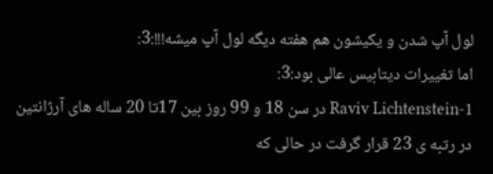لول آپ شدن و یکیشون هم هفته دیگه لول آپ میشه!!!:3:
اما تغییرات دیتابیس عالی بود:3:
1-Raviv Lichtenstein در سن 18 و 99 روز بین 17تا 20 ساله های آرژانتین در رتبه ی 23 قرار گرفت در حالی که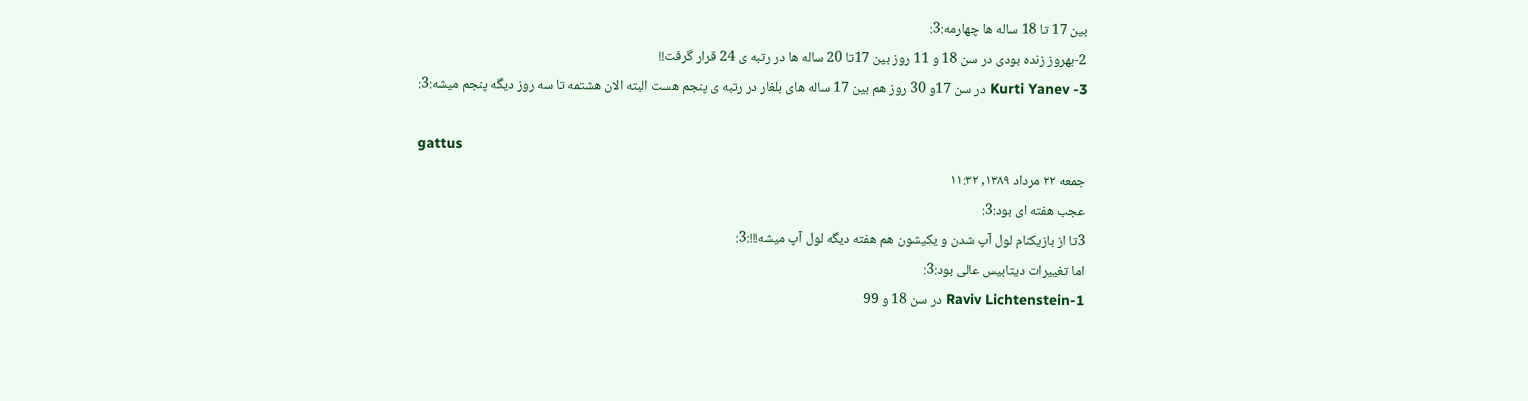بین 17 تا 18 ساله ها چهارمه:3:
2-بهروز زنده بودی در سن 18 و 11 روز بین 17تا 20 ساله ها در رتبه ی 24 قرار گرفت!!
3- Kurti Yanev در سن 17و 30 روز هم بین 17 ساله های بلغار در رتبه ی پنجم هست البته الان هشتمه تا سه روز دیگه پنجم میشه:3:

gattus
جمعه ۲۲ مرداد ۱۳۸۹, ۱۱:۳۲
عجب هفته ای بود:3:
3تا از بازیکنام لول آپ شدن و یکیشون هم هفته دیگه لول آپ میشه!!!:3:
اما تغییرات دیتابیس عالی بود:3:
1-Raviv Lichtenstein در سن 18 و 99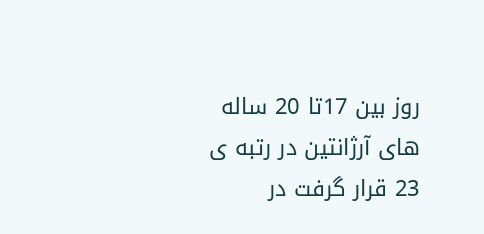روز بین 17تا 20 ساله های آرژانتین در رتبه ی 23 قرار گرفت در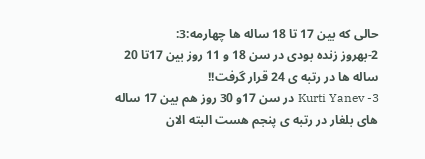حالی که بین 17 تا 18 ساله ها چهارمه:3:
2-بهروز زنده بودی در سن 18 و 11 روز بین 17تا 20 ساله ها در رتبه ی 24 قرار گرفت!!
3- Kurti Yanev در سن 17و 30 روز هم بین 17 ساله های بلغار در رتبه ی پنجم هست البته الان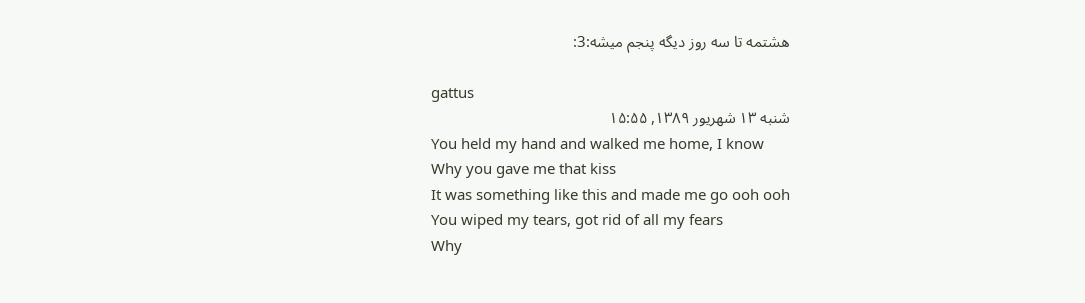هشتمه تا سه روز دیگه پنجم میشه:3:

gattus
شنبه ۱۳ شهريور ۱۳۸۹, ۱۵:۵۵
You held my hand and walked me home, I know
Why you gave me that kiss
It was something like this and made me go ooh ooh
You wiped my tears, got rid of all my fears
Why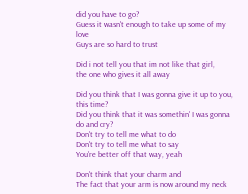did you have to go?
Guess it wasn't enough to take up some of my love
Guys are so hard to trust

Did i not tell you that im not like that girl,
the one who gives it all away

Did you think that I was gonna give it up to you, this time?
Did you think that it was somethin' I was gonna do and cry?
Don't try to tell me what to do
Don't try to tell me what to say
You're better off that way, yeah

Don't think that your charm and
The fact that your arm is now around my neck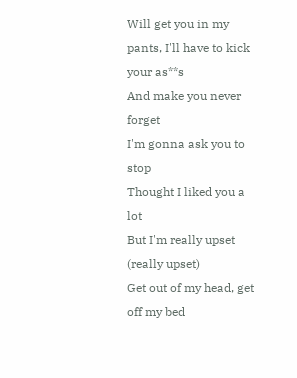Will get you in my pants, I'll have to kick your as**s
And make you never forget
I'm gonna ask you to stop
Thought I liked you a lot
But I'm really upset (really upset)
Get out of my head, get off my bed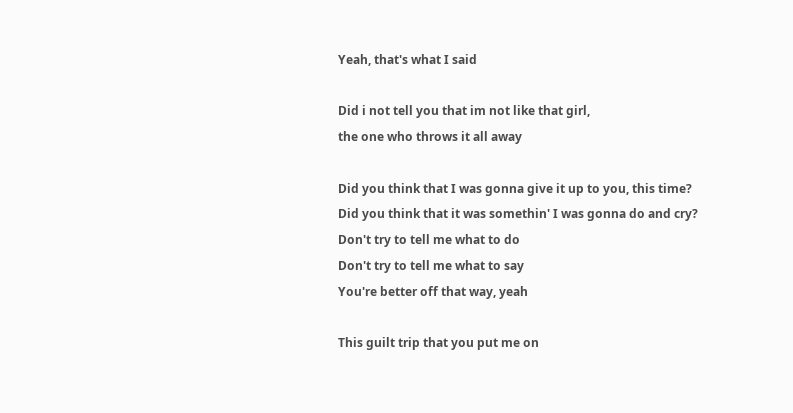Yeah, that's what I said

Did i not tell you that im not like that girl,
the one who throws it all away

Did you think that I was gonna give it up to you, this time?
Did you think that it was somethin' I was gonna do and cry?
Don't try to tell me what to do
Don't try to tell me what to say
You're better off that way, yeah

This guilt trip that you put me on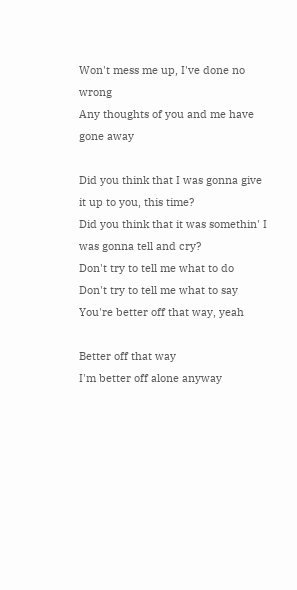Won't mess me up, I've done no wrong
Any thoughts of you and me have gone away

Did you think that I was gonna give it up to you, this time?
Did you think that it was somethin' I was gonna tell and cry?
Don't try to tell me what to do
Don't try to tell me what to say
You're better off that way, yeah

Better off that way
I'm better off alone anyway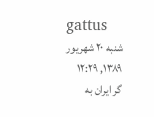gattus
شنبه ۲۰ شهريور ۱۳۸۹, ۱۲:۲۹
گر ایران به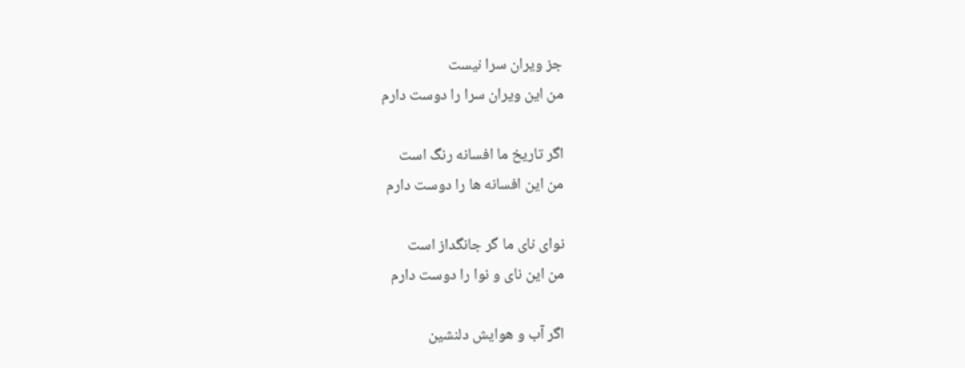جز ویران سرا نیست
من این ویران سرا را دوست دارم

اگر تاریخ ما افسانه رنگ است
من این افسانه ها را دوست دارم

نوای نای ما گر جانگداز است
من این نای و نوا را دوست دارم

اگر آب و هوایش دلنشین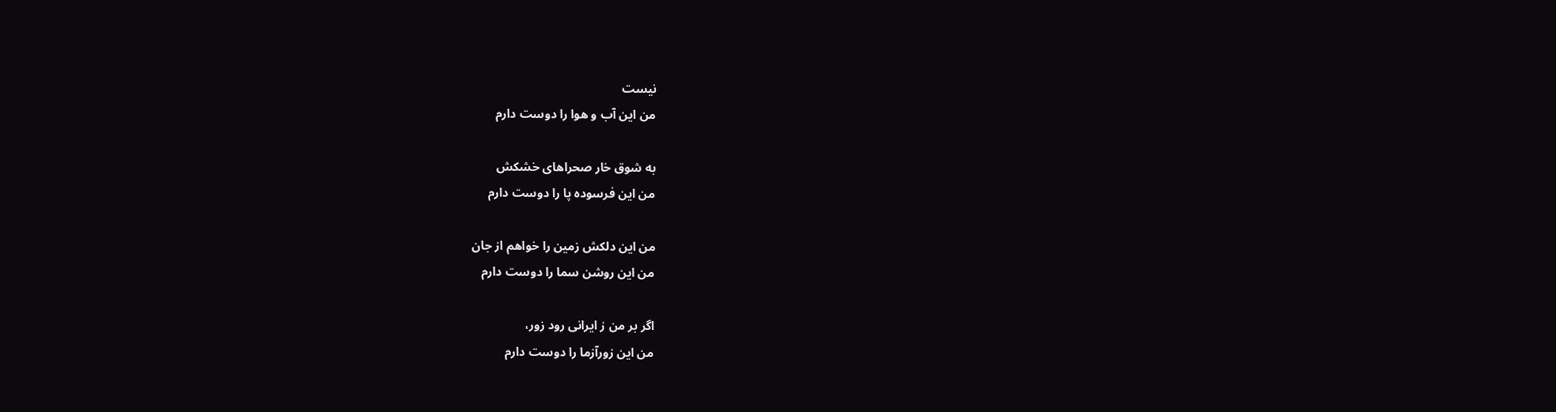نیست
من این آب و هوا را دوست دارم

به شوق خار صحراهای خشکش
من این فرسوده پا را دوست دارم

من این دلکش زمین را خواهم از جان
من این روشن سما را دوست دارم

اگر بر من ز ایرانی رود زور،
من این زورآزما را دوست دارم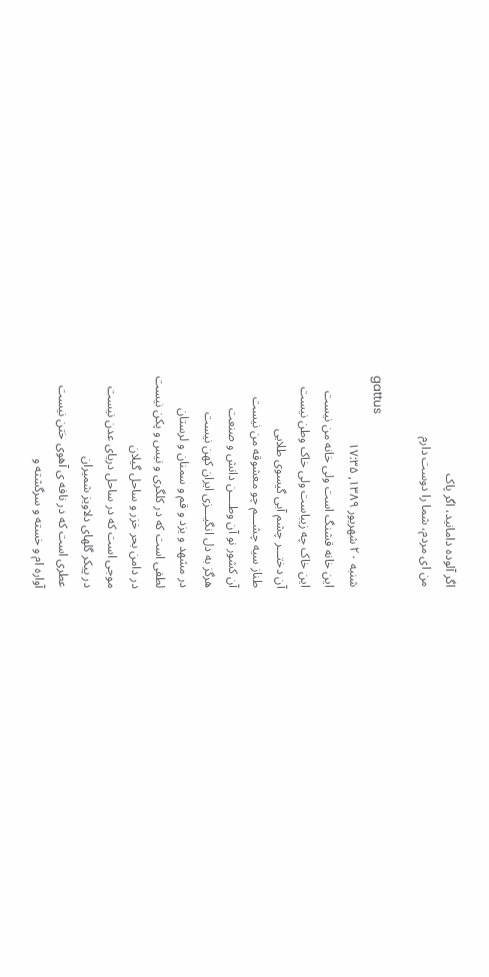اگر آلوده دامانید، اگر پاک
من ای مردم، شما را دوست دارم

gattus
شنبه ۲۰ شهريور ۱۳۸۹, ۱۷:۳۵
این خانه قشنگ است ولی خانه من نیست
این خاک چه زیباست ولی خاک وطن نیست
آن دختـــر چشم آبی گیسوی طلایی
طناز سیه چشـــم چو معشوقه من نیست
آن کشور نو آن وطــــن دانش و صنعت
هرگز به دل انگیـــزی ایران کهن نیست
در مشهد و یزد و قم و سمنان و لرستان
لطفی است که در کلگری و نیس و پکن نیست
در دامن بحر خزر و ساحل گیلان
موجی است که در ساحل دریای عدن نیست
در پیکر گلهای دلاویز شمیران
عطری است که در نافه ی آهوی ختن نیست
آواره ام و خسته و سرگشته و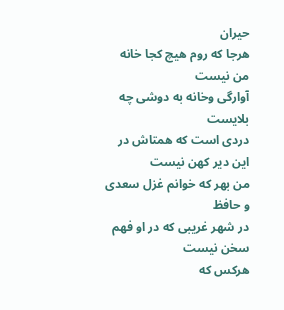حیران
هرجا که روم هیچ کجا خانه من نیست
آوارگی وخانه به دوشی چه بلایست
دردی است که همتاش در این دیر کهن نیست
من بهر که خوانم غزل سعدی و حافظ
در شهر غریبی که در او فهم سخن نیست
هرکس که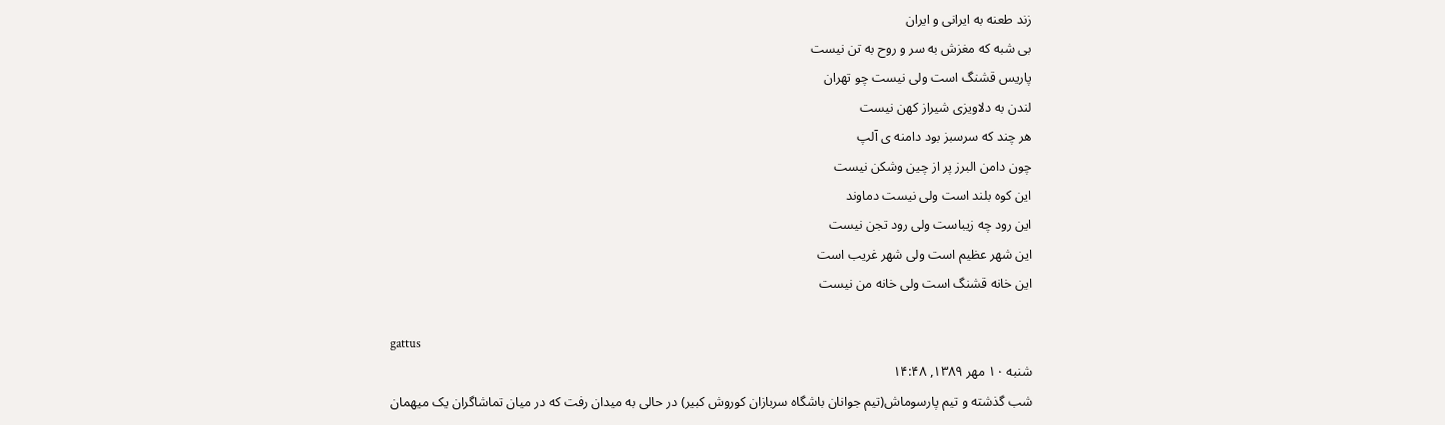زند طعنه به ایرانی و ایران
بی شبه که مغزش به سر و روح به تن نیست
پاریس قشنگ است ولی نیست چو تهران
لندن به دلاویزی شیراز کهن نیست
هر چند که سرسبز بود دامنه ی آلپ
چون دامن البرز پر از چین وشکن نیست
این کوه بلند است ولی نیست دماوند
این رود چه زیباست ولی رود تجن نیست
این شهر عظیم است ولی شهر غریب است
این خانه قشنگ است ولی خانه من نیست

gattus
شنبه ۱۰ مهر ۱۳۸۹, ۱۴:۴۸
شب گذشته و تیم پارسوماش(تیم جوانان باشگاه سربازان کوروش کبیر) در حالی به میدان رفت که در میان تماشاگران یک میهمان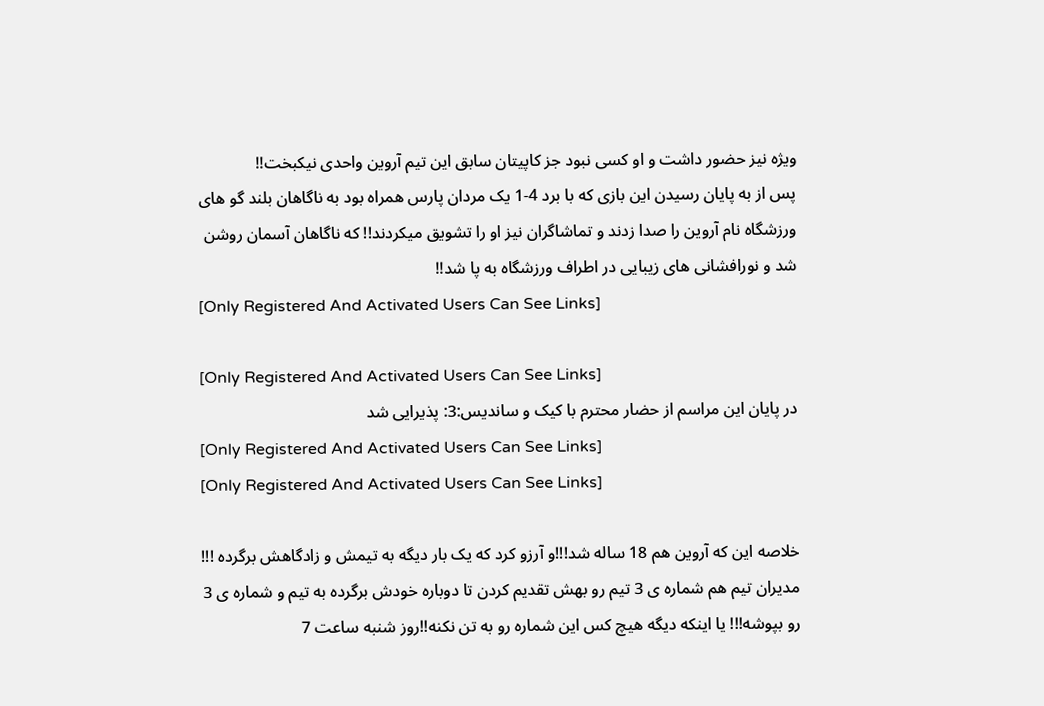ویژه نیز حضور داشت و او کسی نبود جز کاپیتان سابق این تیم آروین واحدی نیکبخت!!
پس از به پایان رسیدن این بازی که با برد 4-1 یک مردان پارس همراه بود به ناگاهان بلند گو های ورزشگاه نام آروین را صدا زدند و تماشاگران نیز او را تشویق میکردند!! که ناگاهان آسمان روشن شد و نورافشانی های زیبایی در اطراف ورزشگاه به پا شد!!
[Only Registered And Activated Users Can See Links]

[Only Registered And Activated Users Can See Links]
در پایان این مراسم از حضار محترم با کیک و ساندیس:3: پذیرایی شد
[Only Registered And Activated Users Can See Links]
[Only Registered And Activated Users Can See Links]

خلاصه این که آروین هم 18 ساله شد!!!و آرزو کرد که یک بار دیگه به تیمش و زادگاهش برگرده !!!
مدیران تیم هم شماره ی 3 تیم رو بهش تقدیم کردن تا دوباره خودش برگرده به تیم و شماره ی 3 رو بپوشه!!! یا اینکه دیگه هیچ کس این شماره رو به تن نکنه!!روز شنبه ساعت 7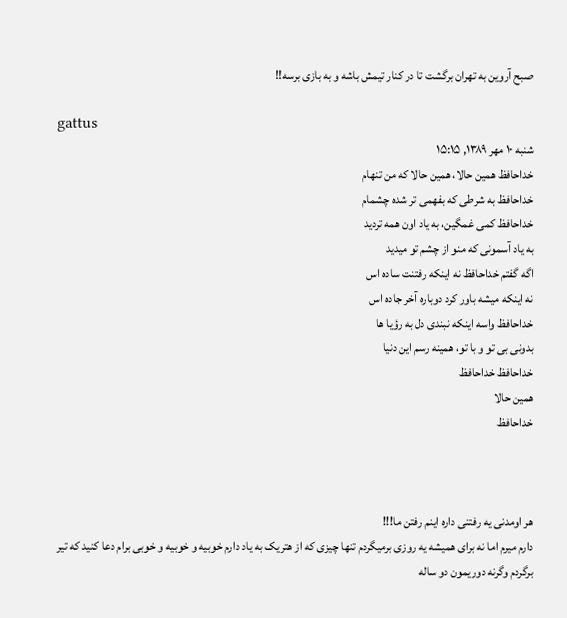صبح آروین به تهران برگشت تا در کنار تیمش باشه و به بازی برسه!!

gattus
شنبه ۱۰ مهر ۱۳۸۹, ۱۵:۱۵
خداحافظ همین حالا، همین حالا که من تنهام
خداحافظ به شرطی که بفهمی تر شده چشمام
خداحافظ کمی غمگین، به یاد اون همه تردید
به یاد آسمونی که منو از چشم تو میدید
اگه گفتم خداحافظ نه اینکه رفتنت ساده اس
نه اینکه میشه باور کرد دوباره آخر جاده اس
خداحافظ واسه اینکه نبندی دل به رؤیا ها
بدونی بی تو و با تو، همینه رسم این دنیا
خداحافظ خداحافظ
همین حالا
خداحافظ



هر اومدنی یه رفتنی داره اینم رفتن ما!!!
دارم میرم اما نه برای همیشه یه روزی برمیگردم تنها چیزی که از هتریک به یاد دارم خوبیه و خوبیه و خوبی برام دعا کنید که تیر برگردم وگرنه دوریمون دو ساله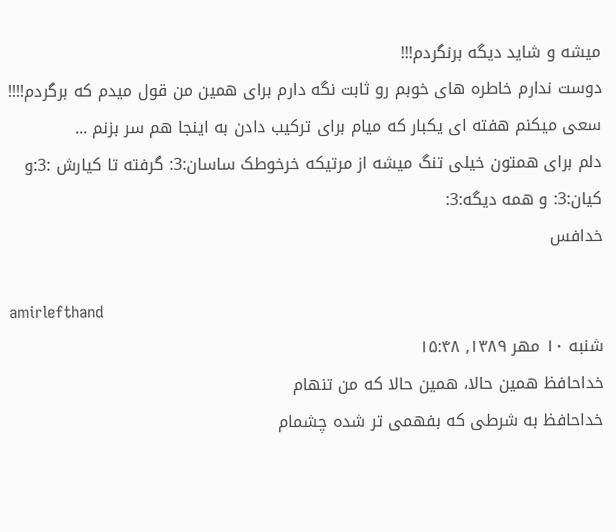میشه و شاید دیگه برنگردم!!!
دوست ندارم خاطره های خوبم رو ثابت نگه دارم برای همین من قول میدم که برگردم!!!!
سعی میکنم هفته ای یکبار که میام برای ترکیب دادن به اینجا هم سر بزنم ...
دلم برای همتون خیلی تنگ میشه از مرتیکه خرخوطک ساسان:3: گرفته تا کیارش :3:و کیان:3: و همه دیگه:3:
خدافس

amirlefthand
شنبه ۱۰ مهر ۱۳۸۹, ۱۵:۴۸
خداحافظ همین حالا، همین حالا که من تنهام
خداحافظ به شرطی که بفهمی تر شده چشمام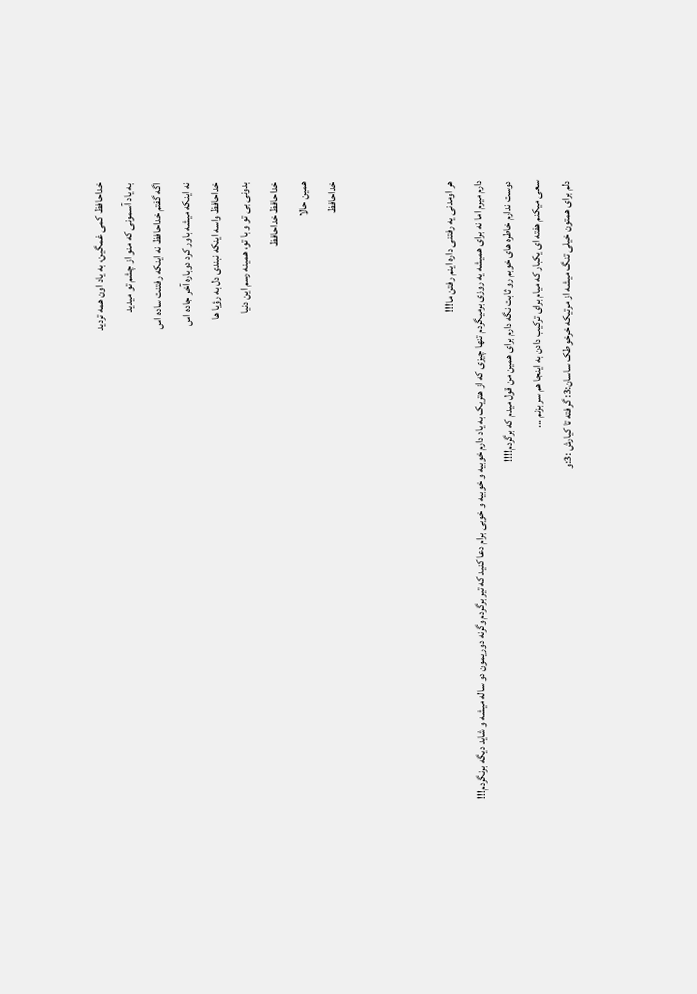خداحافظ کمی غمگین، به یاد اون همه تردید
به یاد آسمونی که منو از چشم تو میدید
اگه گفتم خداحافظ نه اینکه رفتنت ساده اس
نه اینکه میشه باور کرد دوباره آخر جاده اس
خداحافظ واسه اینکه نبندی دل به رؤیا ها
بدونی بی تو و با تو، همینه رسم این دنیا
خداحافظ خداحافظ
همین حالا
خداحافظ



هر اومدنی یه رفتنی داره اینم رفتن ما!!!
دارم میرم اما نه برای همیشه یه روزی برمیگردم تنها چیزی که از هتریک به یاد دارم خوبیه و خوبیه و خوبی برام دعا کنید که تیر برگردم وگرنه دوریمون دو ساله میشه و شاید دیگه برنگردم!!!
دوست ندارم خاطره های خوبم رو ثابت نگه دارم برای همین من قول میدم که برگردم!!!!
سعی میکنم هفته ای یکبار که میام برای ترکیب دادن به اینجا هم سر بزنم ...
دلم برای همتون خیلی تنگ میشه از مرتیکه خرخوطک ساسان:3: گرفته تا کیارش :3:و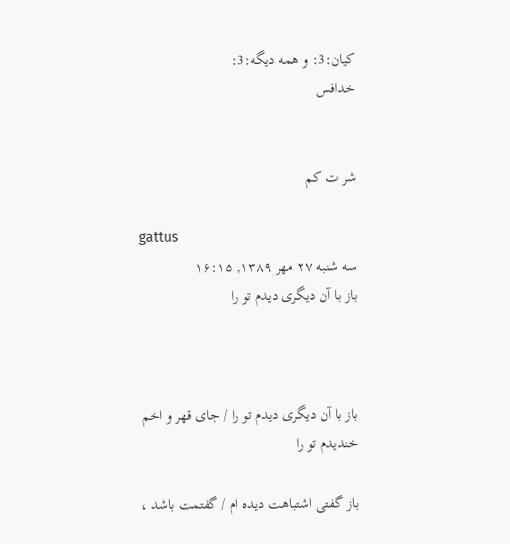کیان:3: و همه دیگه:3:
خدافس


شر ت کم

gattus
سه شنبه ۲۷ مهر ۱۳۸۹, ۱۶:۱۵
باز با آن دیگری دیدم تو را



باز با آن دیگری دیدم تو را / جای قهر و اخم خندیدم تو را

باز گفتی اشتباهت دیده ام / گفتمت باشد ،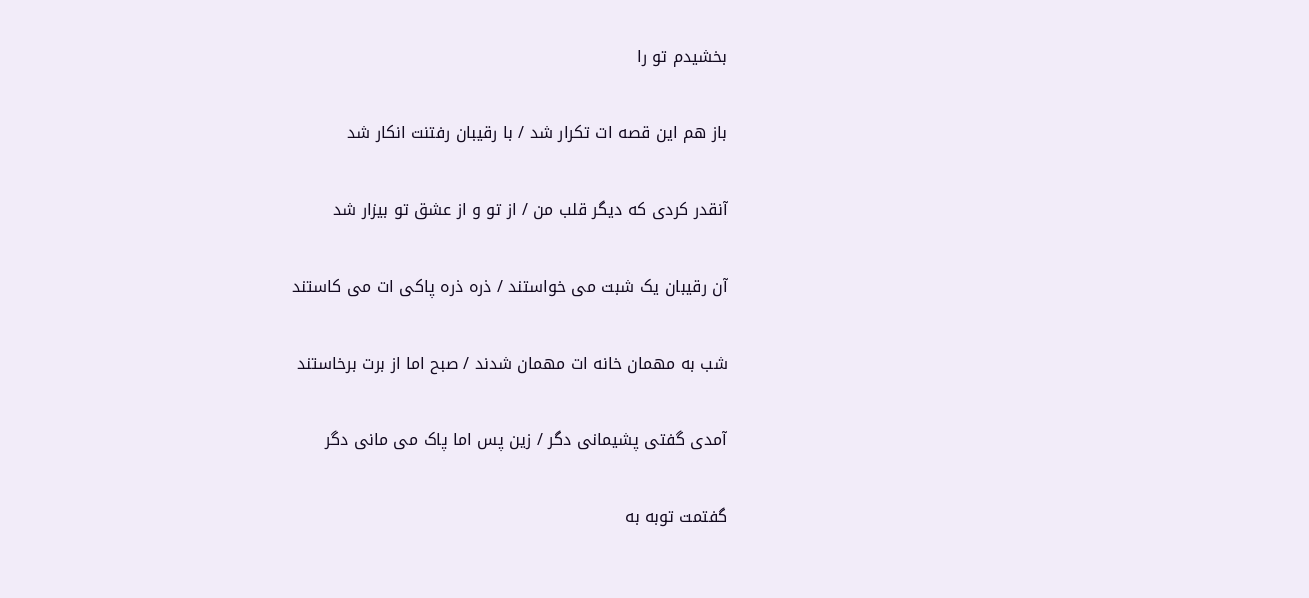بخشیدم تو را

باز هم این قصه ات تکرار شد / با رقیبان رفتنت انکار شد

آنقدر کردی که دیگر قلب من / از تو و از عشق تو بیزار شد

آن رقیبان یک شبت می خواستند / ذره ذره پاکی ات می کاستند

شب به مهمان خانه ات مهمان شدند / صبح اما از برت برخاستند

آمدی گفتی پشیمانی دگر / زین پس اما پاک می مانی دگر

گفتمت توبه به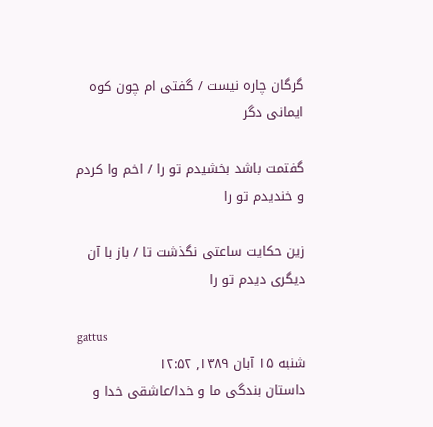گرگان چاره نیست / گفتی ام چون کوه ایمانی دگر

گفتمت باشد بخشیدم تو را / اخم وا کردم و خندیدم تو را

زین حکایت ساعتی نگذشت تا / باز با آن دیگری دیدم تو را

gattus
شنبه ۱۵ آبان ۱۳۸۹, ۱۲:۵۲
داستان بندگی ما و خدا/عاشقی خدا و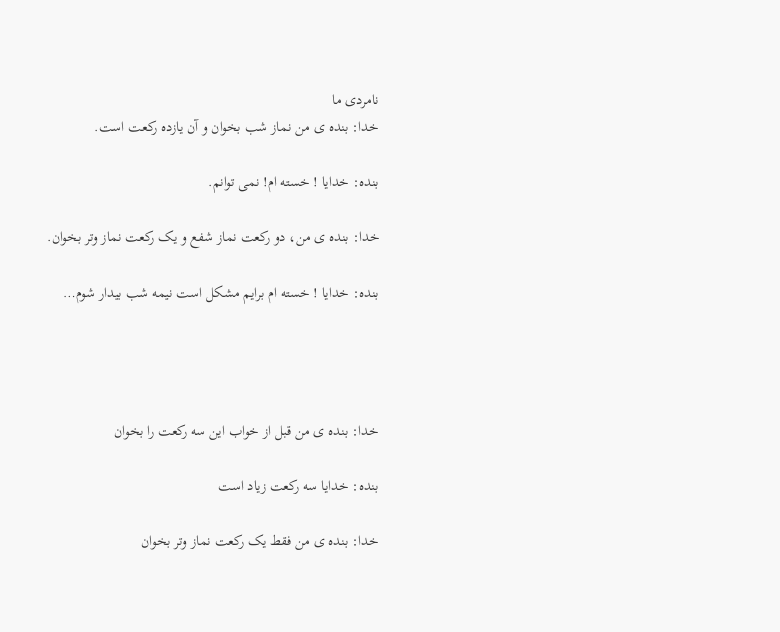نامردی ما
خدا: بنده ی من نماز شب بخوان و آن یازده رکعت است.

بنده: خدایا ! خسته ام! نمی توانم.

خدا: بنده ی من، دو رکعت نماز شفع و یک رکعت نماز وتر بخوان.

بنده: خدایا ! خسته ام برایم مشکل است نیمه شب بیدار شوم…




خدا: بنده ی من قبل از خواب این سه رکعت را بخوان

بنده: خدایا سه رکعت زیاد است

خدا: بنده ی من فقط یک رکعت نماز وتر بخوان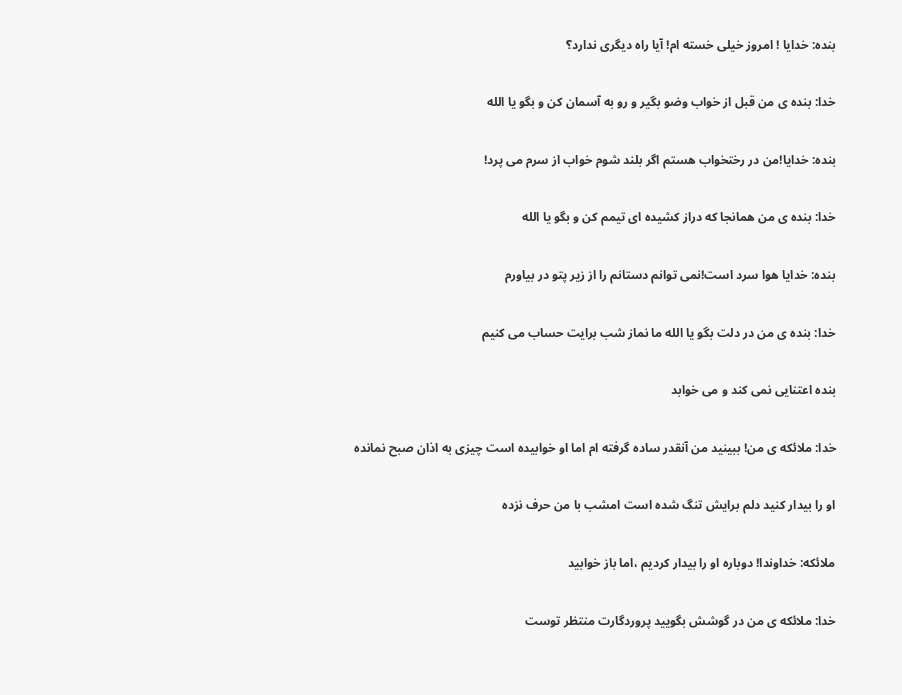بنده: خدایا ! امروز خیلی خسته ام! آیا راه دیگری ندارد؟

خدا: بنده ی من قبل از خواب وضو بگیر و رو به آسمان کن و بگو یا الله

بنده: خدایا!من در رختخواب هستم اگر بلند شوم خواب از سرم می پرد!

خدا: بنده ی من همانجا که دراز کشیده ای تیمم کن و بگو یا الله

بنده: خدایا هوا سرد است!نمی توانم دستانم را از زیر پتو در بیاورم

خدا: بنده ی من در دلت بگو یا الله ما نماز شب برایت حساب می کنیم

بنده اعتنایی نمی کند و می خوابد

خدا: ملائکه ی من! ببینید من آنقدر ساده گرفته ام اما او خوابیده است چیزی به اذان صبح نمانده

او را بیدار کنید دلم برایش تنگ شده است امشب با من حرف نزده

ملائکه: خداوندا! دوباره او را بیدار کردیم ،اما باز خوابید

خدا: ملائکه ی من در گوشش بگویید پروردگارت منتظر توست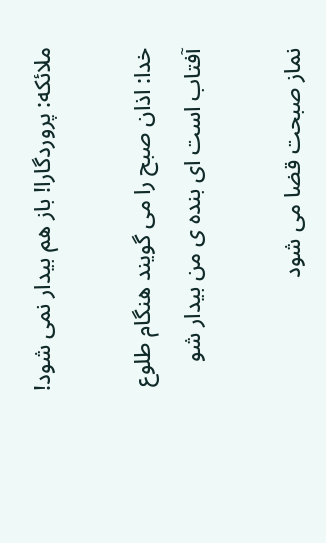ملائکه: پروردگارا! باز هم بیدار نمی شود!

خدا: اذان صبح را می گویند هنگام طلوع آفتاب است ای بنده ی من بیدار شو

نماز صبحت قضا می شود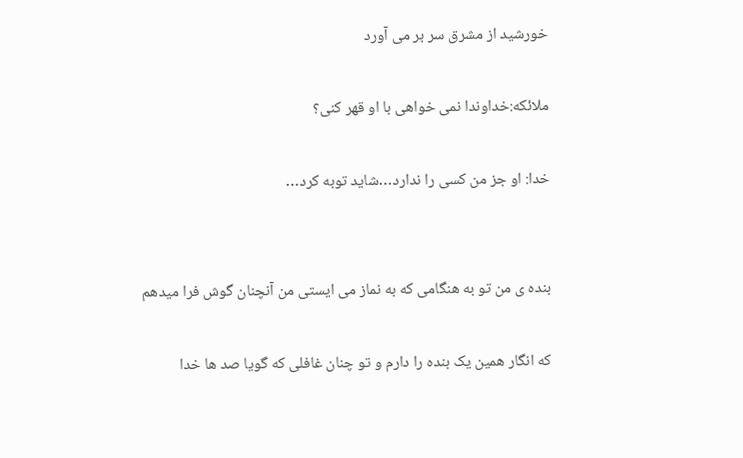خورشید از مشرق سر بر می آورد

ملائکه:خداوندا نمی خواهی با او قهر کنی؟

خدا: او جز من کسی را ندارد…شاید توبه کرد…


بنده ی من تو به هنگامی که به نماز می ایستی من آنچنان گوش فرا میدهم

که انگار همین یک بنده را دارم و تو چنان غافلی که گویا صد ها خدا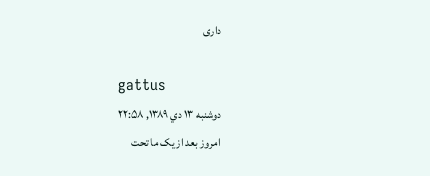داری

gattus
دوشنبه ۱۳ دي ۱۳۸۹, ۲۲:۵۸
امروز بعد از یک ما تحت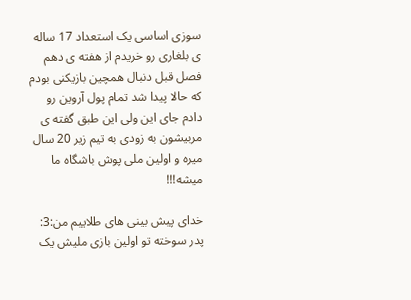سوزی اساسی یک استعداد 17 ساله ی بلغاری رو خریدم از هفته ی دهم فصل قبل دنبال همچین بازیکنی بودم که حالا پیدا شد تمام پول آروین رو دادم جای این ولی این طبق گفته ی مربیشون به زودی به تیم زیر 20 سال میره و اولین ملی پوش باشگاه ما میشه!!!

خدای پیش بینی های طلاییم من:3:
پدر سوخته تو اولین بازی ملیش یک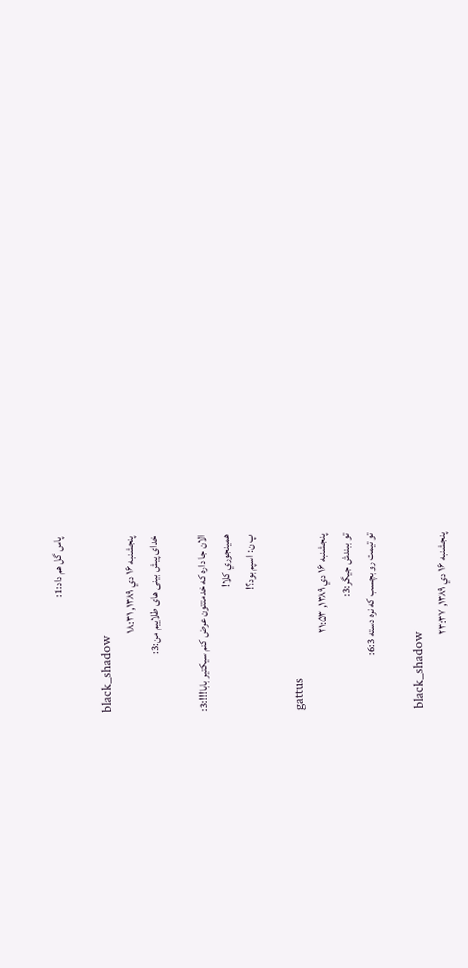پاس گل هم داد:1:

black_shadow
پنجشنبه ۱۶ دي ۱۳۸۹, ۱۸:۳۱
خدای پیش بینی های طلاییم من:3:

الان جا داره كه خدمتتون عرض كنم سيكتير بابا!!!:3:
همينجوري كلا!
پ ن: اسپم بود؟!

gattus
پنجشنبه ۱۶ دي ۱۳۸۹, ۲۱:۵۳
تو ببندش جیگر:3:
تو تیمت رو بچسب که نره دسته 6:3:

black_shadow
پنجشنبه ۱۶ دي ۱۳۸۹, ۲۳:۳۷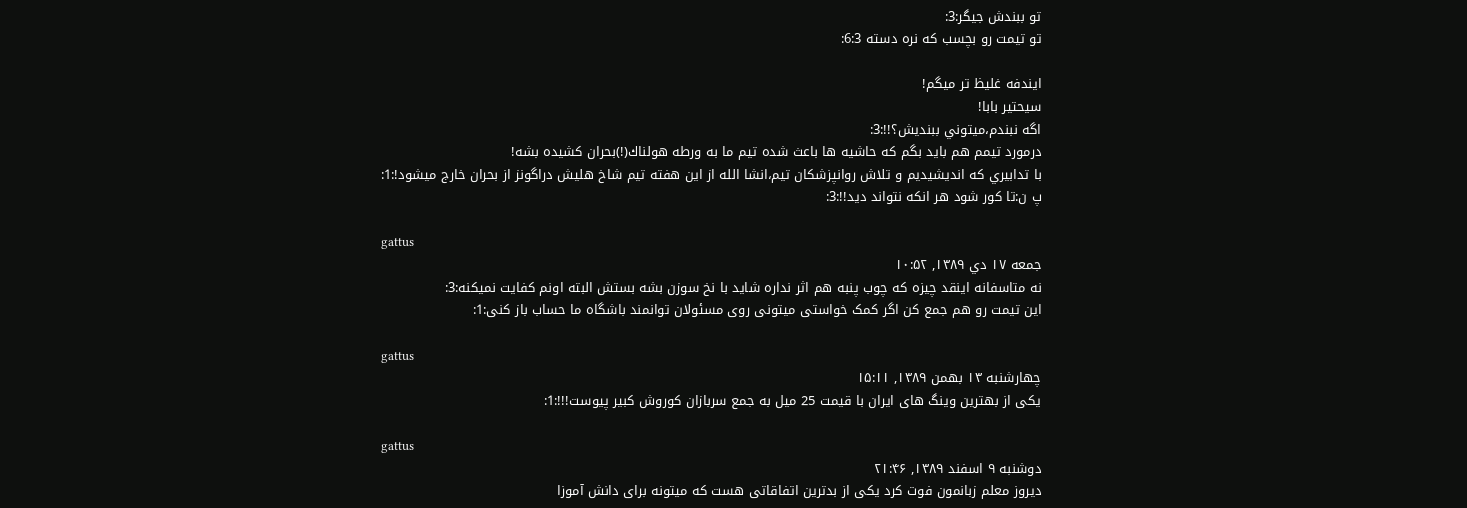تو ببندش جیگر:3:
تو تیمت رو بچسب که نره دسته 6:3:

ايندفه غليظ تر ميگم!
سيحتير بابا!
اگه نبندم،ميتوني ببنديش؟!!:3:
درمورد تيمم هم بايد بگم كه حاشيه ها باعث شده تيم ما به ورطه هولناك(!)بحران كشيده بشه!
با تدابيري كه انديشيديم و تلاش روانپزشكان تيم،انشا الله از اين هفته تيم شاخ هليش دراگونز از بحران خارج ميشود!:1:
پ ن:تا كور شود هر انكه نتواند ديد!!:3:

gattus
جمعه ۱۷ دي ۱۳۸۹, ۱۰:۵۲
نه متاسفانه اینقد چیزه که چوب پنبه هم اثر نداره شاید با نخ سوزن بشه بستش البته اونم کفایت نمیکنه:3:
این تیمت رو هم جمع کن اگر کمک خواستی میتونی روی مسئولان توانمند باشگاه ما حساب باز کنی:1:

gattus
چهارشنبه ۱۳ بهمن ۱۳۸۹, ۱۵:۱۱
یکی از بهترین وینگ های ایران با قیمت 25 میل به جمع سربازان کوروش کبیر پیوست!!!:1:

gattus
دوشنبه ۹ اسفند ۱۳۸۹, ۲۱:۴۶
دیروز معلم زبانمون فوت کرد یکی از بدترین اتفاقاتی هست که میتونه برای دانش آموزا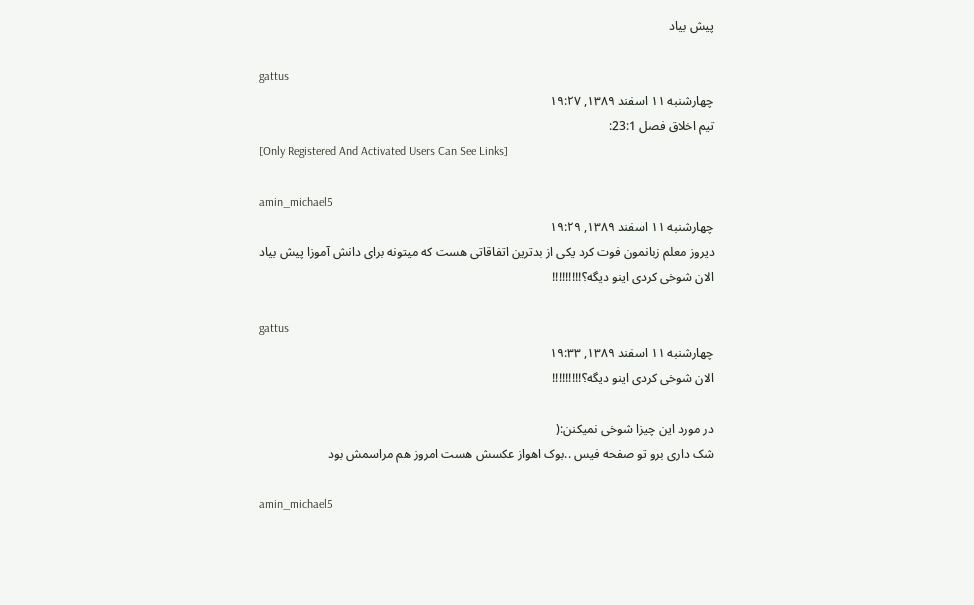پیش بیاد

gattus
چهارشنبه ۱۱ اسفند ۱۳۸۹, ۱۹:۲۷
تیم اخلاق فصل 23:1:
[Only Registered And Activated Users Can See Links]

amin_michael5
چهارشنبه ۱۱ اسفند ۱۳۸۹, ۱۹:۲۹
دیروز معلم زبانمون فوت کرد یکی از بدترین اتفاقاتی هست که میتونه برای دانش آموزا پیش بیاد
الان شوخی کردی اینو دیگه؟!!!!!!!!!

gattus
چهارشنبه ۱۱ اسفند ۱۳۸۹, ۱۹:۳۳
الان شوخی کردی اینو دیگه؟!!!!!!!!!

در مورد این چیزا شوخی نمیکنن:(
شک داری برو تو صفحه فیس ..بوک اهواز عکسش هست امروز هم مراسمش بود

amin_michael5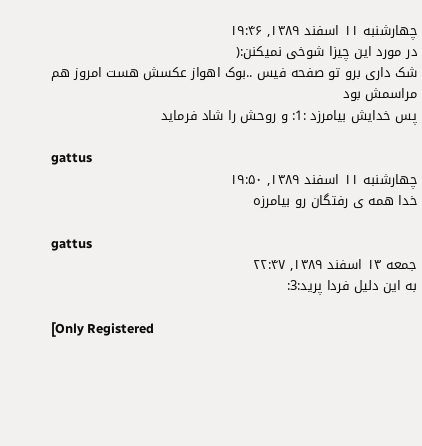چهارشنبه ۱۱ اسفند ۱۳۸۹, ۱۹:۴۶
در مورد این چیزا شوخی نمیکنن:(
شک داری برو تو صفحه فیس ..بوک اهواز عکسش هست امروز هم مراسمش بود
پس خدایش بیامرزد :1: و روحش را شاد فرماید

gattus
چهارشنبه ۱۱ اسفند ۱۳۸۹, ۱۹:۵۰
خدا همه ی رفتگان رو بیامرزه

gattus
جمعه ۱۳ اسفند ۱۳۸۹, ۲۲:۴۷
به این دلیل فردا پرید:3:

[Only Registered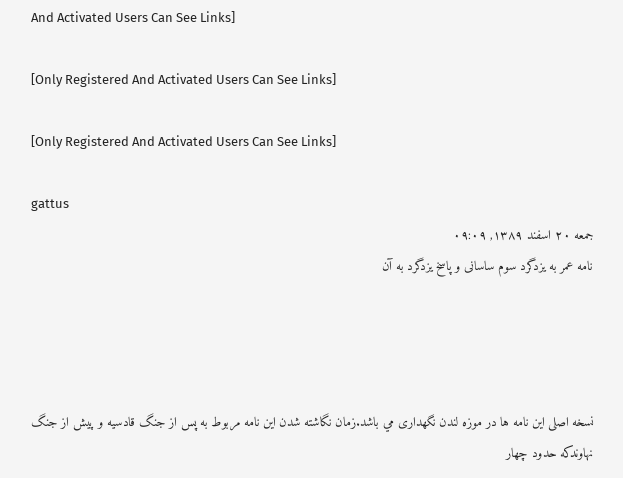And Activated Users Can See Links]

[Only Registered And Activated Users Can See Links]

[Only Registered And Activated Users Can See Links]

gattus
جمعه ۲۰ اسفند ۱۳۸۹, ۰۹:۰۹
نامه عمر به يزدگرد سوم ساسانی و پاسخ يزدگرد به آن




نسخه اصلی اين نامه ها در موزه لندن نگهداری مي باشد.زمان نگاشته شدن اين نامه مربوط به پس از جنگ قادسيه و پيش از جنگ نهاوندکه حدود چهار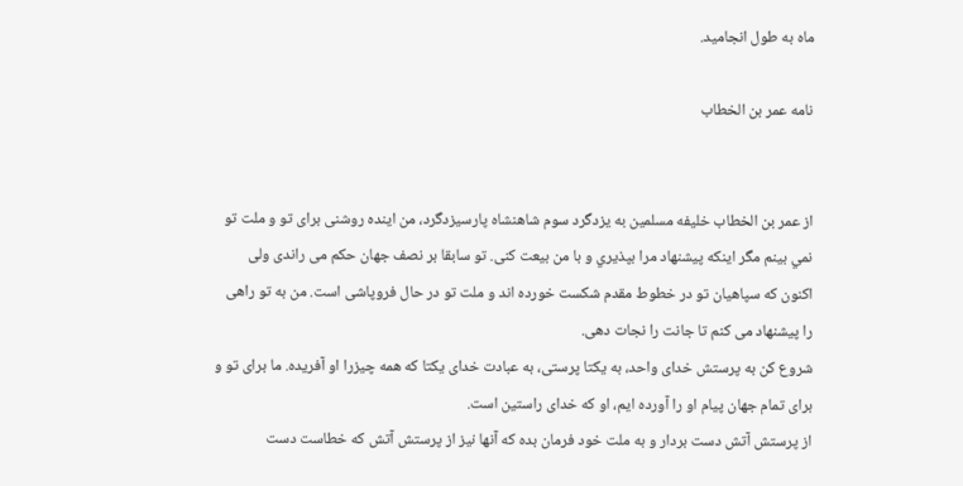ماه به طول انجاميد.

نامه عمر بن الخطاب


از عمر بن الخطاب خليفه مسلمين به يزدگرد سوم شاهنشاه پارسيزدگرد، من اينده روشنی برای تو و ملت تو نمي بينم مگر اينکه پيشنهاد مرا بپذيري و با من بيعت کنی. تو سابقا بر نصف جهان حکم می راندی ولی اکنون که سپاهيان تو در خطوط مقدم شکست خورده اند و ملت تو در حال فروپاشی است. من به تو راهی را پيشنهاد می کنم تا جانت را نجات دهی.
شروع کن به پرستش خدای واحد، به يكتا پرستی، به عبادت خدای يكتا که همه چيزرا او آفريده. ما برای تو و برای تمام جهان پيام او را آورده ايم، او که خدای راستين است.
از پرستش آتش دست بردار و به ملت خود فرمان بده که آنها نیز از پرستش آتش که خطاست دست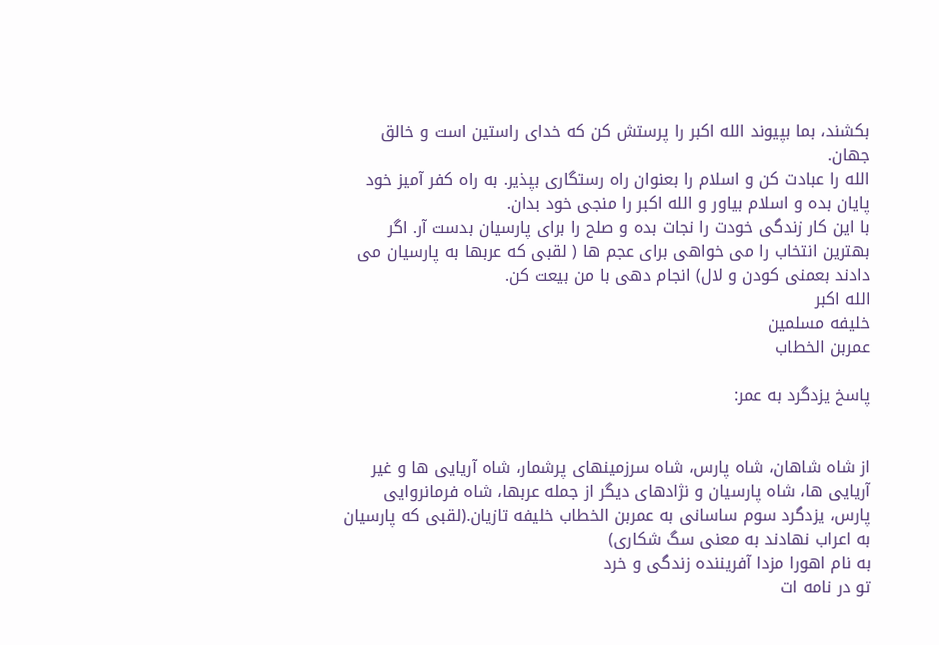بکشند، بما بپیوند الله اکبر را پرستش کن که خدای راستين است و خالق جهان.
الله را عبادت کن و اسلام را بعنوان راه رستگاری بپذير. به راه کفر آميز خود پايان بده و اسلام بياور و الله اکبر را منجی خود بدان.
با اين کار زندگی خودت را نجات بده و صلح را برای پارسيان بدست آر. اگر بهترین انتخاب را می خواهی برای عجم ها ( لقبی که عربها به پارسيان می دادند بعمنی کودن و لال) انجام دهی با من بيعت کن.
الله اکبر
خليفه مسلمين
عمربن الخطاب

پاسخ يزدگرد به عمر:


از شاه شاهان، شاه پارس، شاه سرزمینهای پرشمار، شاه آریایی ها و غیر آریایی ها، شاه پارسيان و نژادهای دیگر از جمله عربها، شاه فرمانروایی پارس، يزدگرد سوم ساسانی به عمربن الخطاب خليفه تازیان.(لقبی که پارسیان به اعراب نهادند به معنی سگ شکاری)
به نام اهورا مزدا آفریننده زندگی و خرد
تو در نامه ات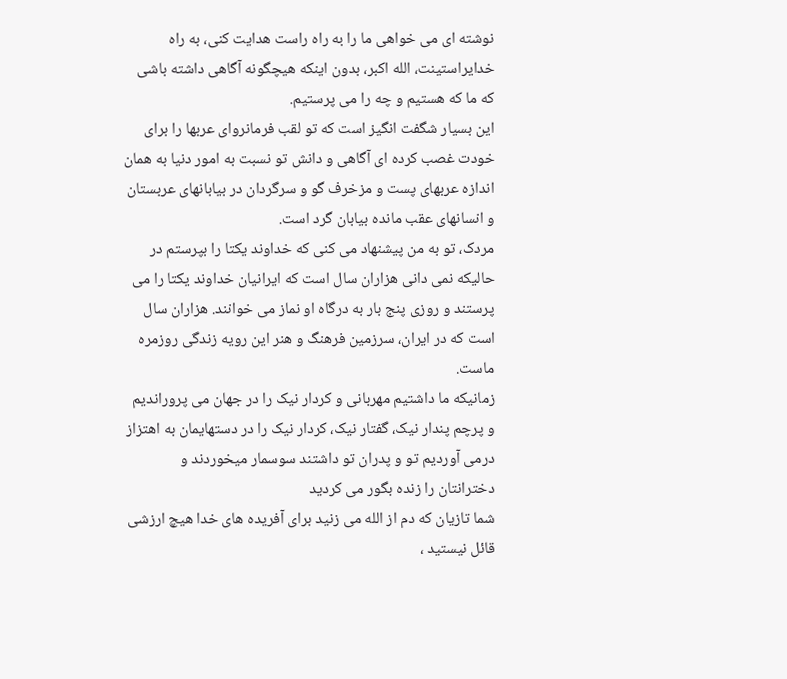نوشته ای می خواهی ما را به راه راست هدایت کنی، به راه خدایراستينت، الله اکبر، بدون اينکه هیچگونه آگاهی داشته باشی که ما که هستیم و چه را می پرستیم.
اين بسیار شگفت انگیز است که تو لقب فرمانروای عربها را برای خودت غصب کرده ای آگاهی و دانش تو نسبت به امور دنیا به همان اندازه عربهای پست و مزخرف گو و سرگردان در بیابانهای عربستان و انسانهای عقب مانده بیابان گرد است.
مردک، تو به من پيشنهاد می کنی که خداوند يكتا را بپرستم در حالیکه نمی دانی هزاران سال است که ایرانیان خداوند يكتا را می پرستند و روزی پنج بار به درگاه او نماز می خوانند. هزاران سال است که در ایران، سرزمین فرهنگ و هنر اين رویه زندگی روزمره ماست.
زمانیکه ما داشتیم مهربانی و کردار نیک را در جهان می پروراندیم و پرچم پندار نیک، گفتار نیک، کردار نیک را در دستهايمان به اهتزاز درمی آوردیم تو و پدران تو داشتند سوسمار میخوردند و دخترانتان را زنده بگور می کردید
شما تازیان که دم از الله می زنید برای آفريده های خدا هیچ ارزشی قائل نیستید ،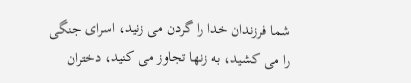شما فرزندان خدا را گردن می زنید، اسرای جنگی را می کشید، به زنها تجاوز می کنید، دختران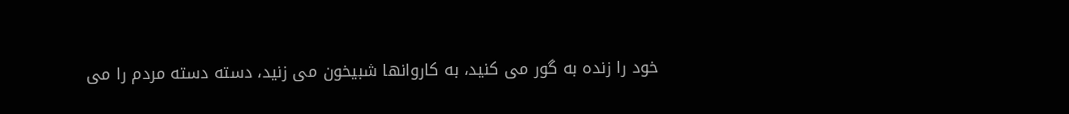خود را زنده به گور می کنید، به کاروانها شبیخون می زنید، دسته دسته مردم را می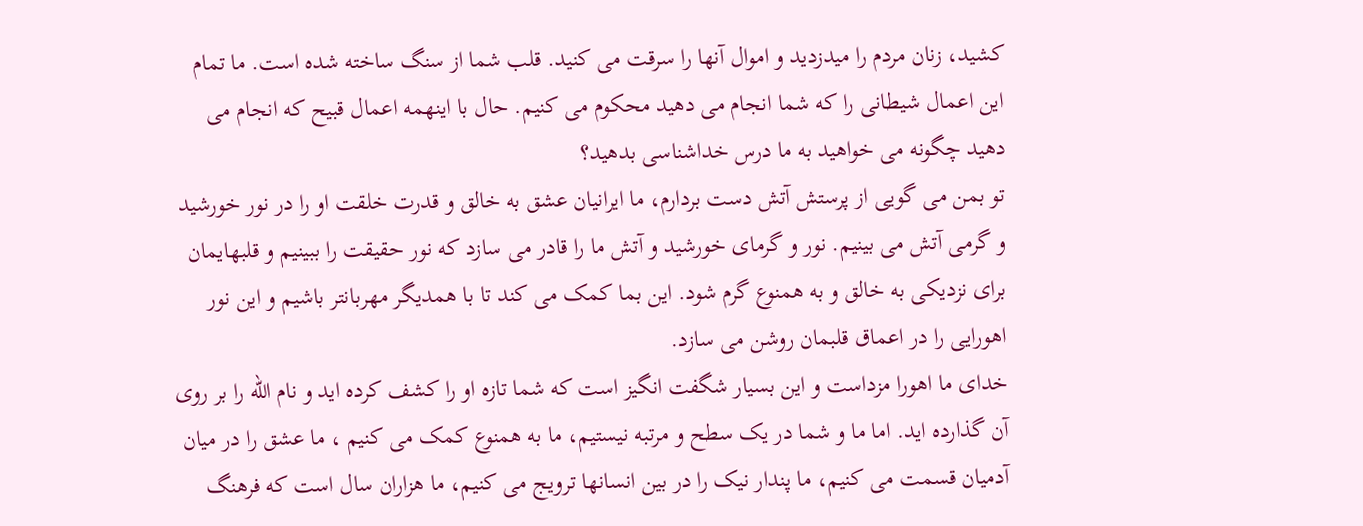کشید، زنان مردم را میدزدید و اموال آنها را سرقت می کنید. قلب شما از سنگ ساخته شده است. ما تمام اين اعمال شیطانی را که شما انجام می دهید محکوم می کنیم. حال با اينهمه اعمال قبیح که انجام می دهید چگونه می خواهید به ما درس خداشناسی بدهید؟
تو بمن می گویی از پرستش آتش دست بردارم، ما ایرانیان عشق به خالق و قدرت خلقت او را در نور خورشید و گرمی آتش می بینیم. نور و گرمای خورشید و آتش ما را قادر می سازد که نور حقیقت را ببینیم و قلبهايمان برای نزدیکی به خالق و به همنوع گرم شود. اين بما کمک می کند تا با همدیگر مهربانتر باشیم و اين نور اهورایی را در اعماق قلبمان روشن می سازد.
خدای ما اهورا مزداست و اين بسیار شگفت انگیز است که شما تازه او را کشف کرده اید و نام الله را بر روی آن گذارده اید. اما ما و شما در یک سطح و مرتبه نیستیم، ما به همنوع کمک می کنیم ، ما عشق را در میان آدمیان قسمت می کنیم، ما پندار نیک را در بین انسانها ترویج می کنیم، ما هزاران سال است که فرهنگ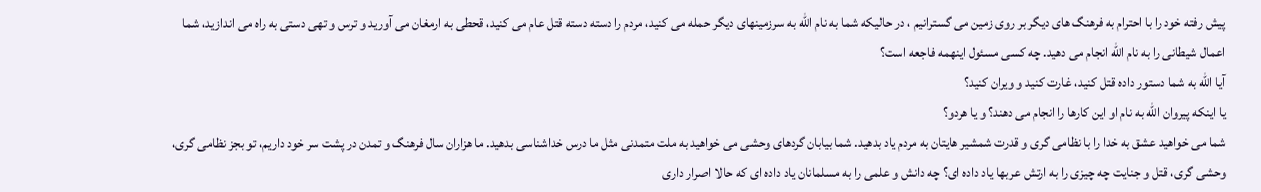پيش رفته خود را با احترام به فرهنگ های دیگر بر روی زمین می گسترانیم ، در حالیکه شما به نام الله به سرزمینهای دیگر حمله می کنید، مردم را دسته دسته قتل عام می کنید، قحطی به ارمغان می آورید و ترس و تهی دستی به راه می اندازید، شما اعمال شیطانی را به نام الله انجام می دهید. چه کسی مسئول اينهمه فاجعه است؟
آیا الله به شما دستور داده قتل کنید، غارت کنید و ویران کنید؟
یا اينکه پیروان الله به نام او اين کارها را انجام می دهند؟ و یا هردو؟
شما می خواهید عشق به خدا را با نظامی گری و قدرت شمشیر هایتان به مردم یاد بدهید. شما بیابان گردهای وحشی می خواهید به ملت متمدنی مثل ما درس خداشناسی بدهید. ما هزاران سال فرهنگ و تمدن در پشت سر خود داریم، تو بجز نظامی گری، وحشی گری، قتل و جنایت چه چيزی را به ارتش عربها یاد داده ای؟ چه دانش و علمی را به مسلمانان یاد داده ای که حالا اصرار داری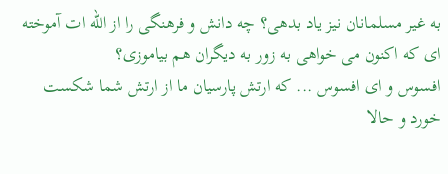به غیر مسلمانان نیز یاد بدهی؟ چه دانش و فرهنگی را از الله ات آموخته ای که اکنون می خواهی به زور به دیگران هم بیاموزی؟
افسوس و ای افسوس ... که ارتش پارسيان ما از ارتش شما شکست خورد و حالا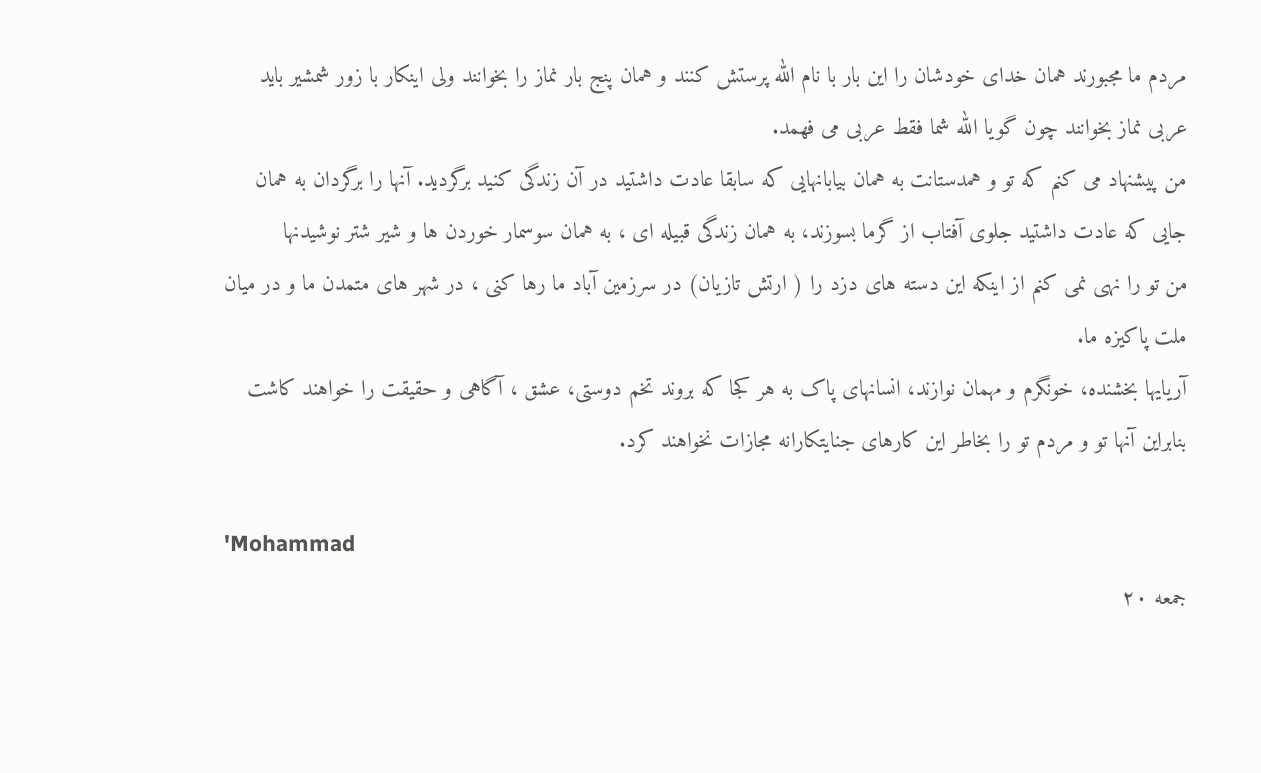مردم ما مجبورند همان خدای خودشان را اين بار با نام الله پرستش کنند و همان پنج بار نماز را بخوانند ولی اينکار با زور شمشیر باید عربی نماز بخوانند چون گویا الله شما فقط عربی می فهمد.
من پيشنهاد می کنم که تو و همدستانت به همان بیابانهایی که سابقا عادت داشتید در آن زندگی کنید برگردید. آنها را برگردان به همان جایی که عادت داشتید جلوی آفتاب از گرما بسوزند، به همان زندگی قبیله ای ، به همان سوسمار خوردن ها و شیر شتر نوشیدنها
من تو را نهی نمی کنم از اينکه اين دسته های دزد را ( ارتش تازیان) در سرزمین آباد ما رها کنی ، در شهر های متمدن ما و در میان ملت پاکیزه ما.
آریایها بخشنده، خونگرم و مهمان نوازند، انسانهای پاک به هر کجا که بروند تخم دوستی، عشق ، آگاهی و حقیقت را خواهند کاشت بنابراين آنها تو و مردم تو را بخاطر اين کارهای جنایتکارانه مجازات نخواهند کرد.

'Mohammad
جمعه ۲۰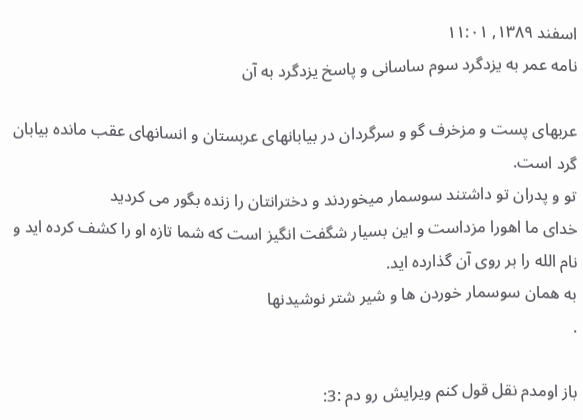اسفند ۱۳۸۹, ۱۱:۰۱
نامه عمر به يزدگرد سوم ساسانی و پاسخ يزدگرد به آن

عربهای پست و مزخرف گو و سرگردان در بیابانهای عربستان و انسانهای عقب مانده بیابان گرد است.
تو و پدران تو داشتند سوسمار میخوردند و دخترانتان را زنده بگور می کردید
خدای ما اهورا مزداست و اين بسیار شگفت انگیز است که شما تازه او را کشف کرده اید و نام الله را بر روی آن گذارده اید.
به همان سوسمار خوردن ها و شیر شتر نوشیدنها
.

باز اومدم نقل قول کنم ویرایش رو دم :3: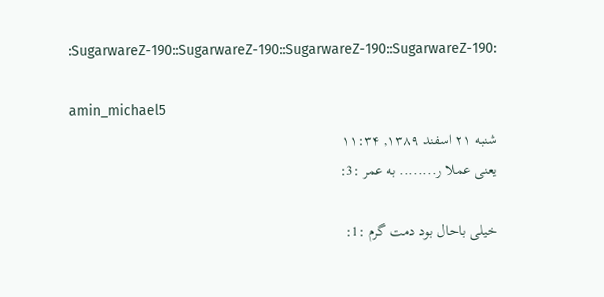:SugarwareZ-190::SugarwareZ-190::SugarwareZ-190::SugarwareZ-190:

amin_michael5
شنبه ۲۱ اسفند ۱۳۸۹, ۱۱:۳۴
یعنی عملا ر........ به عمر :3:

خیلی باحال بود دمت گرم :1: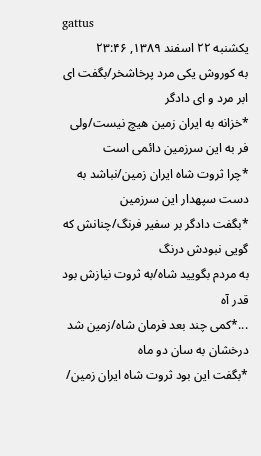gattus
يکشنبه ۲۲ اسفند ۱۳۸۹, ۲۳:۴۶
به کوروش یکی مرد پرخاشخر/بگفت ای ابر مرد و ای دادگر
*خزانه به ایران زمین هیچ نیست/ولی فر به این سرزمین دائمی است
*چرا ثروت شاه ایران زمین/نباشد به دست سپهدار این سرزمین
*بگفت دادگر بر سفیر فرنگ/چنانش که گویی نبودش درنگ
به مردم بگویید شاه/به ثروت نیازش بود قدر آه
...*کمی چند بعد فرمان شاه/زمین شد درخشان به سان دو ماه
*بگفت این بود ثروت شاه ایران زمین/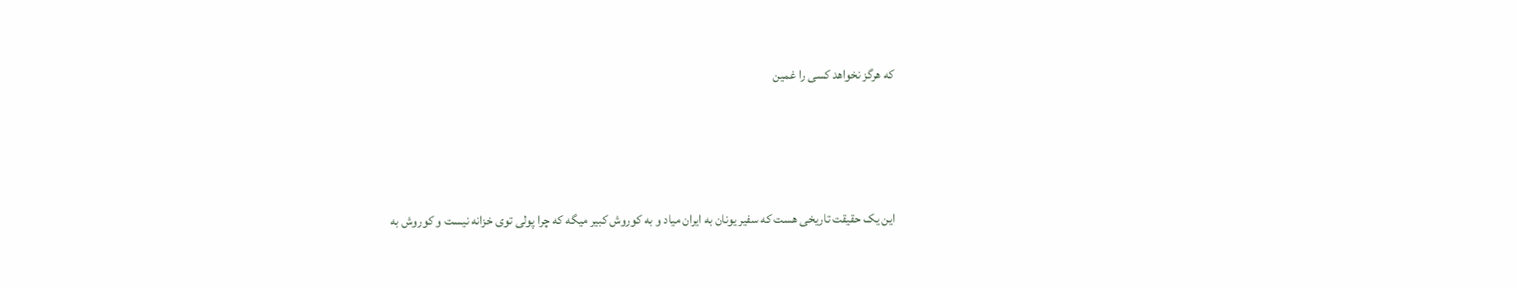که هرگز نخواهد کسی را غمین




این یک حقیقت تاریخی هست که سفیر یونان به ایران میاد و به کوروش کبیر میگه که چرا پولی توی خزانه نیست و کوروش به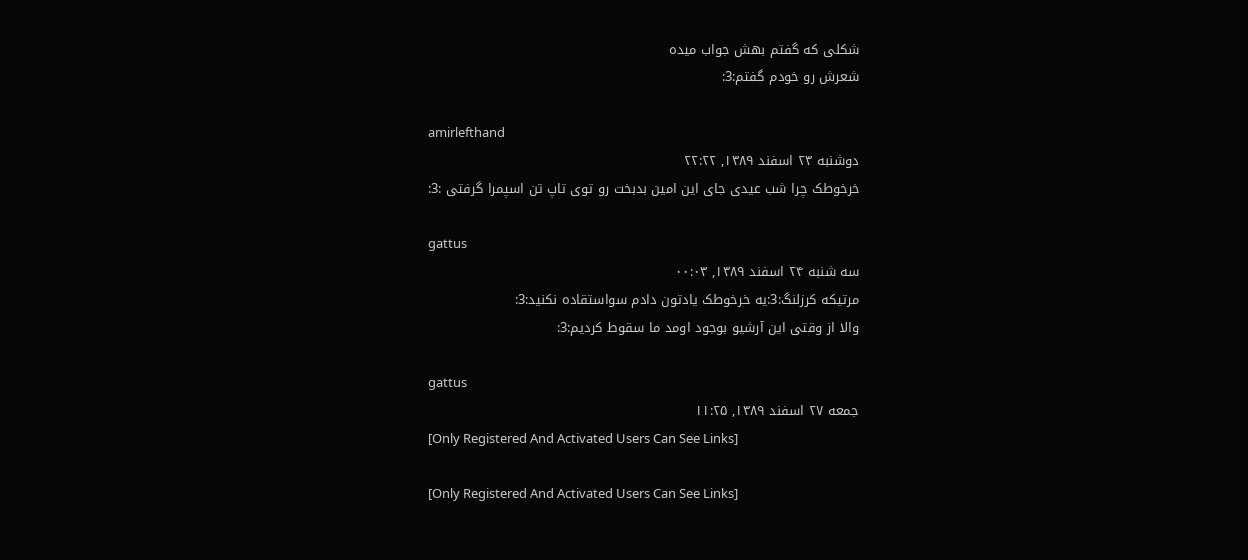شکلی که گفتم بهش جواب میده
شعرش رو خودم گفتم:3:

amirlefthand
دوشنبه ۲۳ اسفند ۱۳۸۹, ۲۲:۲۲
خرخوطک چرا شب عیدی جای این امین بدبخت رو توی تاپ تن اسپمرا گرفتی :3:

gattus
سه شنبه ۲۴ اسفند ۱۳۸۹, ۰۰:۰۳
مرتیکه کرزلنگ:3:یه خرخوطک یادتون دادم سواستقاده نکنید:3:
والا از وقتی این آرشیو بوجود اومد ما سقوط کردیم:3:

gattus
جمعه ۲۷ اسفند ۱۳۸۹, ۱۱:۲۵
[Only Registered And Activated Users Can See Links]

[Only Registered And Activated Users Can See Links]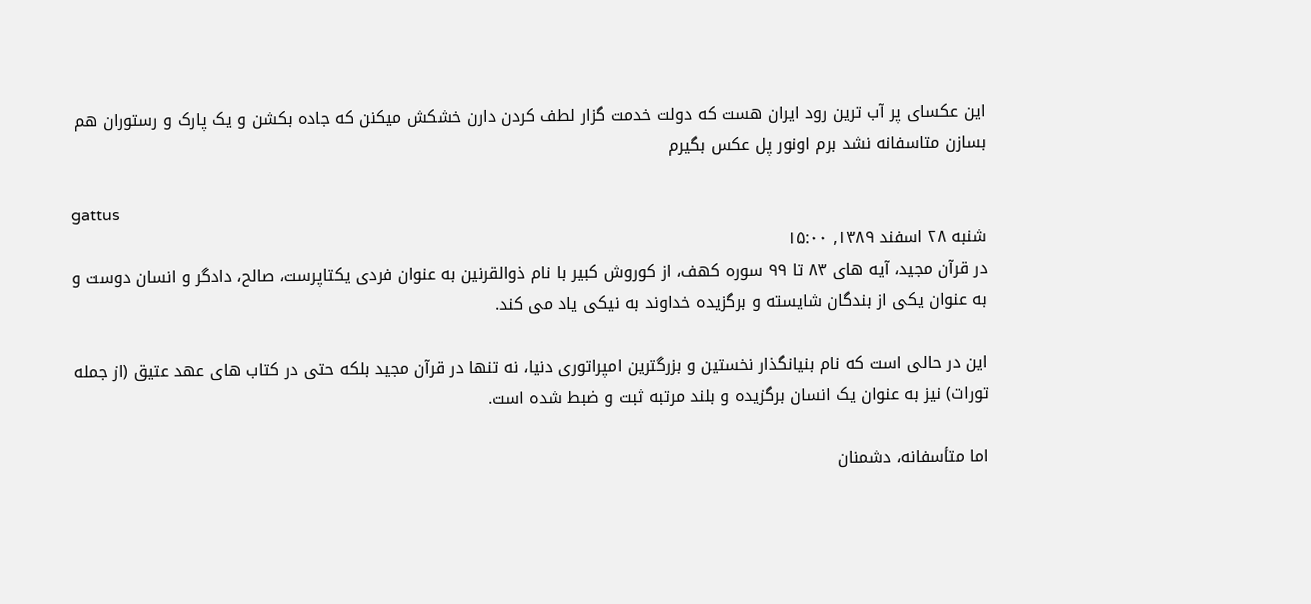این عکسای پر آب ترین رود ایران هست که دولت خدمت گزار لطف کردن دارن خشکش میکنن که جاده بکشن و یک پارک و رستوران هم بسازن متاسفانه نشد برم اونور پل عکس بگیرم

gattus
شنبه ۲۸ اسفند ۱۳۸۹, ۱۵:۰۰
در قرآن مجید، آیه های ۸۳ تا ۹۹ سوره کهف، از کوروش کبیر با نام ذوالقرنین به عنوان فردی یکتاپرست، صالح، دادگر و انسان دوست و به عنوان یکی از بندگان شایسته و برگزیده خداوند به نیکی یاد می کند.

این در حالی است که نام بنیانگذار نخستین و بزرگترین امپراتوری دنیا، نه تنها در قرآن مجید بلکه حتی در کتاب های عهد عتیق (از جمله تورات) نیز به عنوان یک انسان برگزیده و بلند مرتبه ثبت و ضبط شده است.

اما متأسفانه، دشمنان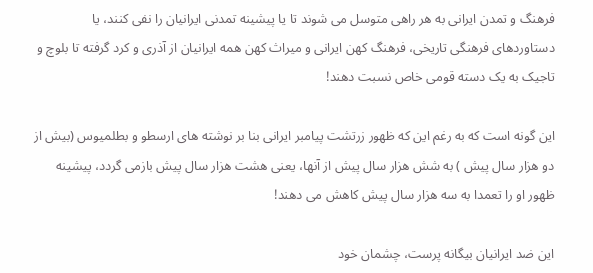فرهنگ و تمدن ایرانی به هر راهی متوسل می شوند تا یا پیشینه تمدنی ایرانیان را نفی کنند، یا دستاوردهای فرهنگی تاریخی، فرهنگ کهن ایرانی و میراث کهن همه ایرانیان از آذری و کرد گرفته تا بلوچ و تاجیک به یک دسته قومی خاص نسبت دهند!

این گونه است که به رغم این که ظهور زرتشت پیامبر ایرانی بنا بر نوشته های ارسطو و بطلمیوس (بیش از دو هزار سال پیش ) به شش هزار سال پیش از آنها، یعنی هشت هزار سال پیش بازمی گردد، پیشینه ظهور او را تعمدا به سه هزار سال پیش کاهش می دهند!

این ضد ایرانیان بیگانه پرست، چشمان خود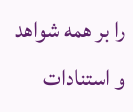را بر همه شواهد و استنادات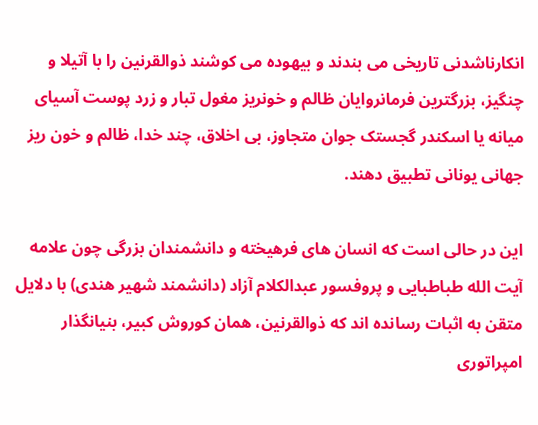انکارناشدنی تاریخی می بندند و بیهوده می کوشند ذوالقرنین را با آتیلا و چنگیز، بزرگترین فرمانروایان ظالم و خونریز مغول تبار و زرد پوست آسیای میانه یا اسکندر گجستک جوان متجاوز، بی اخلاق، چند خدا، ظالم و خون ریز جهانی یونانی تطبیق دهند.

این در حالی است که انسان های فرهیخته و دانشمندان بزرگی چون علامه آیت الله طباطبایی و پروفسور عبدالکلام آزاد (دانشمند شهیر هندی) با دلایل متقن به اثبات رسانده اند که ذوالقرنین، همان کوروش کبیر، بنیانگذار امپراتوری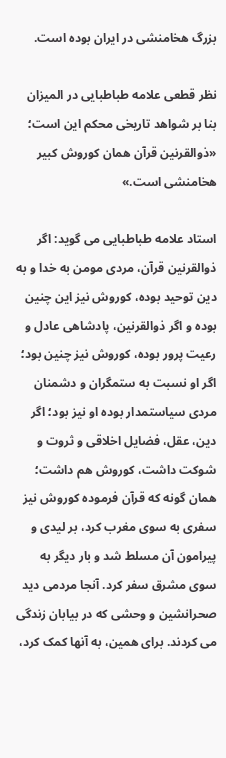بزرگ هخامنشی در ایران بوده است.

نظر قطعی علامه طباطبایی در المیزان بنا بر شواهد تاریخی محکم این است؛ «ذوالقرنین قرآن همان کوروش کبیر هخامنشی است.»

استاد علامه طباطبایی می گوید: اگر ذوالقرنین قرآن، مردی مومن به خدا و به دین توحید بوده، کوروش نیز این چنین بوده و اگر ذوالقرنین، پادشاهی عادل و رعیت پرور بوده، کوروش نیز چنین بود؛ اگر او نسبت به ستمگران و دشمنان مردی سیاستمدار بوده او نیز بود؛ اگر دین، عقل، فضایل اخلاقی و ثروت و شوکت داشت، کوروش هم داشت؛ همان گونه که قرآن فرموده کوروش نیز سفری به سوی مغرب کرد، بر لیدی و پیرامون آن مسلط شد و بار دیگر به سوی مشرق سفر کرد. آنجا مردمی دید صحرانشین و وحشی که در بیابان زندگی می کردند. برای همین، به آنها کمک کرد،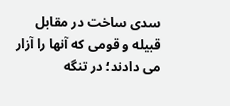سدی ساخت در مقابل قبیله و قومی که آنها را آزار می دادند؛ در تنگه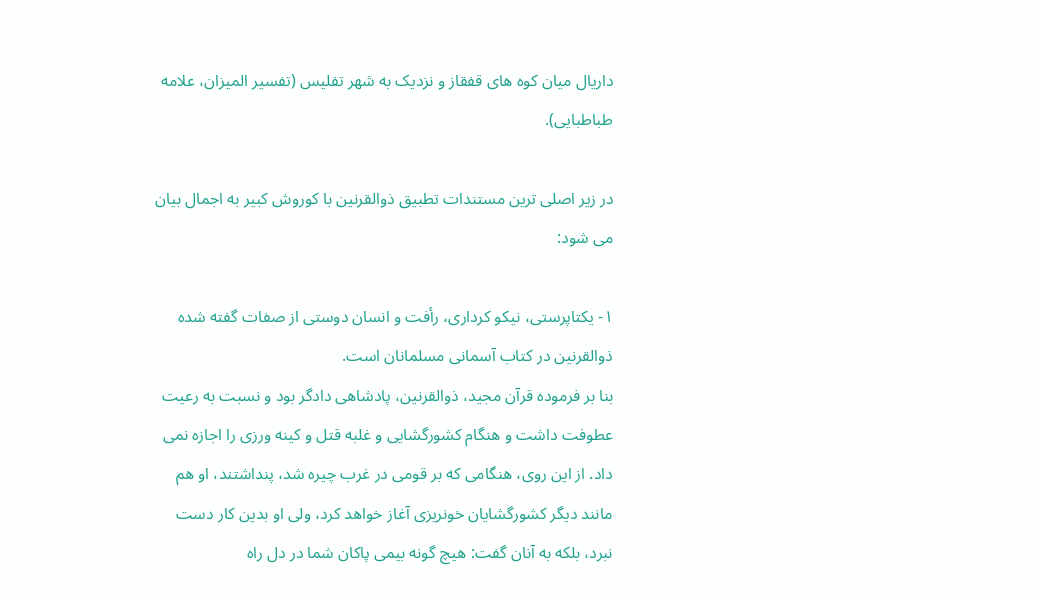داریال میان کوه های قفقاز و نزدیک به شهر تفلیس (تفسیر المیزان، علامه طباطبایی).

در زیر اصلی ترین مستندات تطبیق ذوالقرنین با کوروش کبیر به اجمال بیان می شود:

۱- یکتاپرستی، نیکو کرداری، رأفت و انسان دوستی از صفات گفته شده ذوالقرنین در کتاب آسمانی مسلمانان است.
بنا بر فرموده قرآن مجید، ذوالقرنین، پادشاهی دادگر بود و نسبت به رعیت عطوفت داشت و هنگام کشورگشایی و غلبه قتل و کینه ورزی را اجازه نمی داد. از این روی، هنگامی که بر قومی در غرب چیره شد، پنداشتند، او هم مانند دیگر کشورگشایان خونریزی آغاز خواهد کرد، ولی او بدین کار دست نبرد، بلکه به آنان گفت: هیچ گونه بیمی پاکان شما در دل راه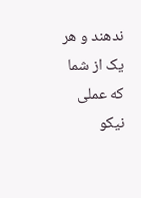ندهند و هر یک از شما که عملی نیکو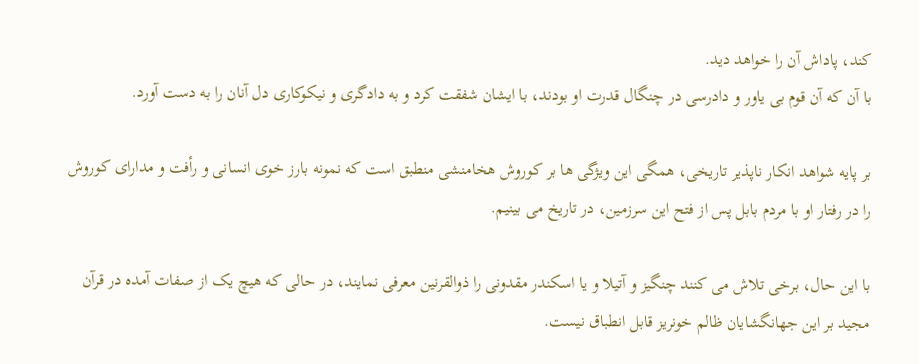کند، پاداش آن را خواهد دید.
با آن که آن قوم بی یاور و دادرسی در چنگال قدرت او بودند، با ایشان شفقت کرد و به دادگری و نیکوکاری دل آنان را به دست آورد.

بر پایه شواهد انکار ناپذیر تاریخی، همگی این ویژگی ها بر کوروش هخامنشی منطبق است که نمونه بارز خوی انسانی و رأفت و مدارای کوروش را در رفتار او با مردم بابل پس از فتح این سرزمین، در تاریخ می بینیم.

با این حال، برخی تلاش می کنند چنگیز و آتیلا و یا اسکندر مقدونی را ذوالقرنین معرفی نمایند، در حالی که هیچ یک از صفات آمده در قرآن مجید بر این جهانگشایان ظالم خونریز قابل انطباق نیست.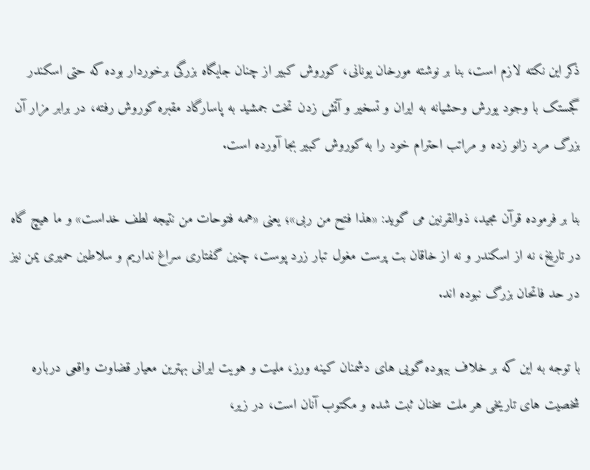ذکر این نکته لازم است، بنا بر نوشته مورخان یونانی، کوروش کبیر از چنان جایگاه بزرگی برخوردار بوده که حتی اسکندر گجستک با وجود یورش وحشیانه به ایران و تسخیر و آتش زدن تخت جمشید به پاسارگاد مقبره کوروش رفته، در برابر مزار آن بزرگ مرد زانو زده و مراتب احترام خود را به کوروش کبیر بجا آورده است.

بنا بر فرموده قرآن مجید، ذوالقرنین می گوید: «هذا فتح من ربی»؛ یعنی «همه فتوحات من نتیجه لطف خداست» و ما هیچ گاه در تاریخ، نه از اسکندر و نه از خاقان بت پرست مغول تبار زرد پوست، چنین گفتاری سراغ نداریم و سلاطین حمیری یمن نیز در حد فاتحان بزرگ نبوده اند.

با توجه به این که بر خلاف بیهوده گویی های دشمنان کینه ورز، ملیت و هویت ایرانی بهترین معیار قضاوت واقعی درباره شخصیت های تاریخی هر ملت سخنان ثبت شده و مکتوب آنان است، در زیر،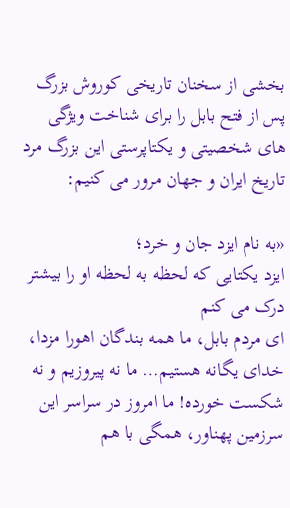بخشی از سخنان تاریخی کوروش بزرگ پس از فتح بابل را برای شناخت ویژگی های شخصیتی و یکتاپرستی این بزرگ مرد تاریخ ایران و جهان مرور می کنیم:

«به نام ایزد جان و خرد؛
ایزد یکتایی که لحظه به لحظه او را بیشتر درک می کنم
ای مردم بابل، ما همه بندگان اهورا مزدا، خدای یگانه هستیم… ما نه پیروزیم و نه شکست خورده! ما امروز در سراسر این سرزمین پهناور، همگی با هم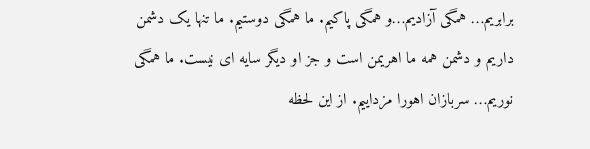برابریم… همگی آزادیم…و همگی پاکیم. ما همگی دوستیم. ما تنها یک دشمن داریم و دشمن همه ما اهریمن است و جز او دیگر سایه ای نیست. ما همگی نوریم… سربازان اهورا مزداییم. از این لحظه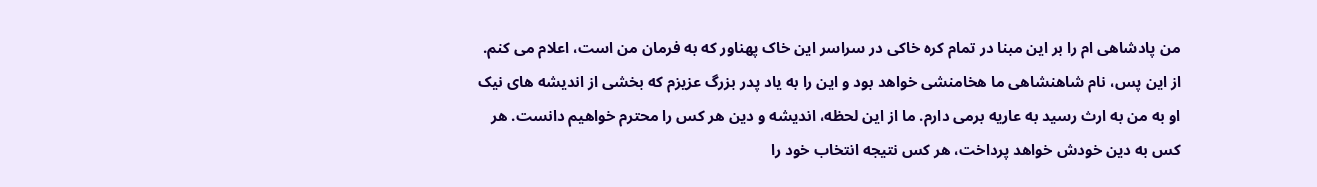من پادشاهی ام را بر این مبنا در تمام کره خاکی در سراسر این خاک پهناور که به فرمان من است، اعلام می کنم. از این پس، نام شاهنشاهی ما هخامنشی خواهد بود و این را به یاد پدر بزرگ عزیزم که بخشی از اندیشه های نیک او به من به ارث رسید به عاریه برمی دارم. ما از این لحظه، اندیشه و دین هر کس را محترم خواهیم دانست. هر کس به دین خودش خواهد پرداخت، هر کس نتیجه انتخاب خود را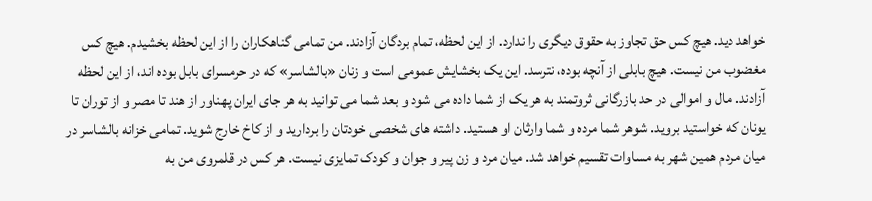خواهد دید. هیچ کس حق تجاوز به حقوق دیگری را ندارد. از این لحظه، تمام بردگان آزادند. من تمامی گناهکاران را از این لحظه بخشیدم. هیچ کس مغضوب من نیست. هیچ بابلی از آنچه بوده، نترسد. این یک بخشایش عمومی است و زنان «بالشاسر» که در حرمسرای بابل بوده اند، از این لحظه آزادند. مال و اموالی در حد بازرگانی ثروتمند به هر یک از شما داده می شود و بعد شما می توانید به هر جای ایران پهناور از هند تا مصر و از توران تا یونان که خواستید بروید. شوهر شما مرده و شما وارثان او هستید. داشته های شخصی خودتان را بردارید و از کاخ خارج شوید. تمامی خزانه بالشاسر در میان مردم همین شهر به مساوات تقسیم خواهد شد. میان مرد و زن پیر و جوان و کودک تمایزی نیست. هر کس در قلمروی من به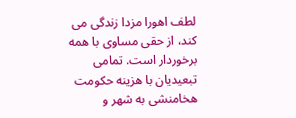لطف اهورا مزدا زندگی می کند، از حقی مساوی با همه برخوردار است. تمامی تبعیدیان با هزینه حکومت هخامنشی به شهر و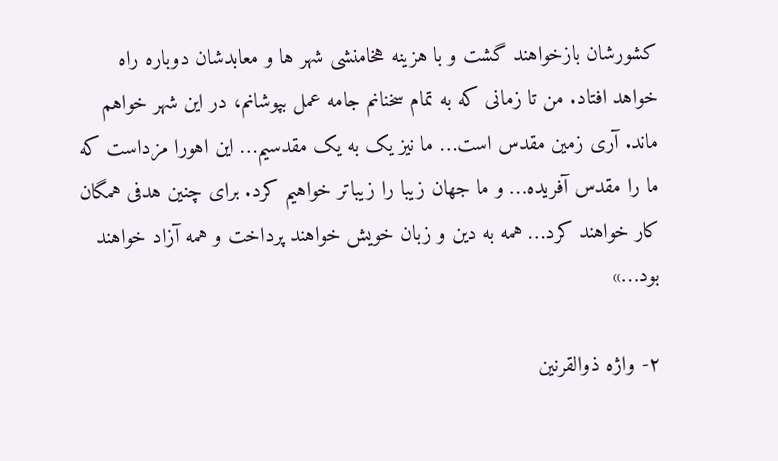کشورشان بازخواهند گشت و با هزینه هخامنشی شهر ها و معابدشان دوباره راه خواهد افتاد. من تا زمانی که به تمام سخنانم جامه عمل بپوشانم، در این شهر خواهم ماند. آری زمین مقدس است… ما نیز یک به یک مقدسیم… این اهورا مزداست که ما را مقدس آفریده… و ما جهان زیبا را زیباتر خواهیم کرد. برای چنین هدفی همگان کار خواهند کرد… همه به دین و زبان خویش خواهند پرداخت و همه آزاد خواهند بود…»

۲- واژه ذوالقرنین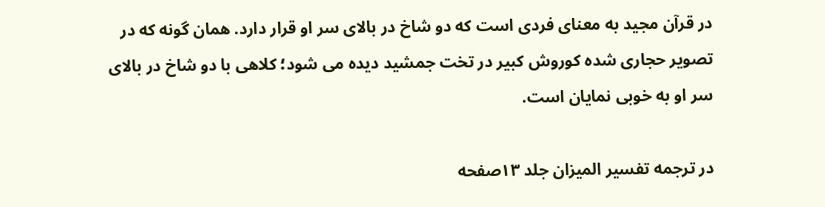در قرآن مجید به معنای فردی است که دو شاخ در بالای سر او قرار دارد. همان گونه که در تصویر حجاری شده کوروش کبیر در تخت جمشید دیده می شود؛ کلاهی با دو شاخ در بالای سر او به خوبی نمایان است.

در ترجمه تفسیر المیزان جلد ۱۳صفحه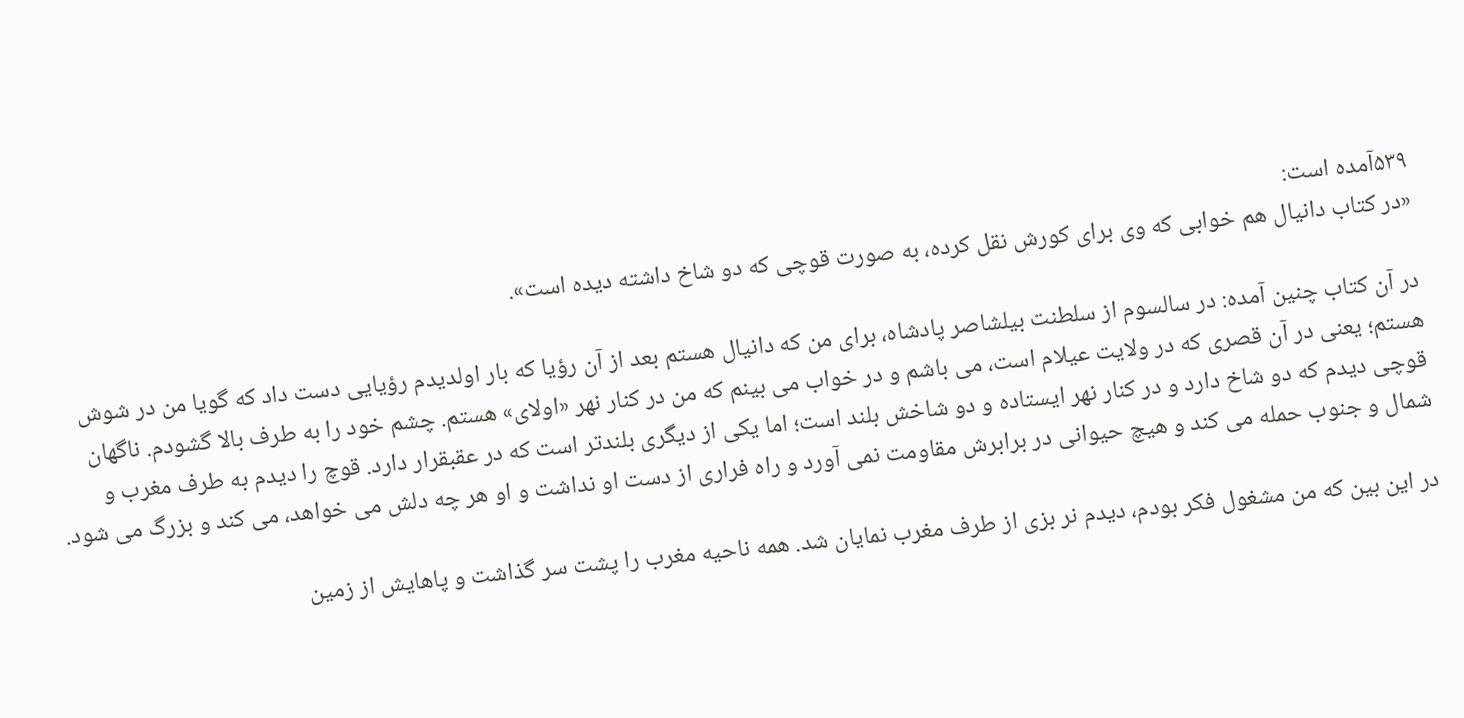۵۳۹آمده است:
«در کتاب دانیال هم خوابى که وى براى کورش نقل کرده، به صورت قوچى که دو شاخ داشته دیده است».

در آن کتاب چنین آمده: در سالسوم از سلطنت بیلشاصر پادشاه، براى من که دانیال هستم بعد از آن رؤیا که بار اولدیدم رؤیایى دست داد که گویا من در شوش هستم؛ یعنى در آن قصرى که در ولایت عیلام است، مى باشم و در خواب مى بینم که من در کنار نهر «اولاى» هستم. چشم خود را به طرف بالا گشودم. ناگهان قوچى دیدم که دو شاخ دارد و در کنار نهر ایستاده و دو شاخش بلند است؛ اما یکى از دیگرى بلندتر است که در عقبقرار دارد. قوچ را دیدم به طرف مغرب و شمال و جنوب حمله مى کند و هیچ حیوانى در برابرش مقاومت نمى آورد و راه فرارى از دست او نداشت و او هر چه دلش مى خواهد، مى کند و بزرگ مى شود.

در این بین که من مشغول فکر بودم، دیدم نر بزى از طرف مغرب نمایان شد. همه ناحیه مغرب را پشت سر گذاشت و پاهایش از زمین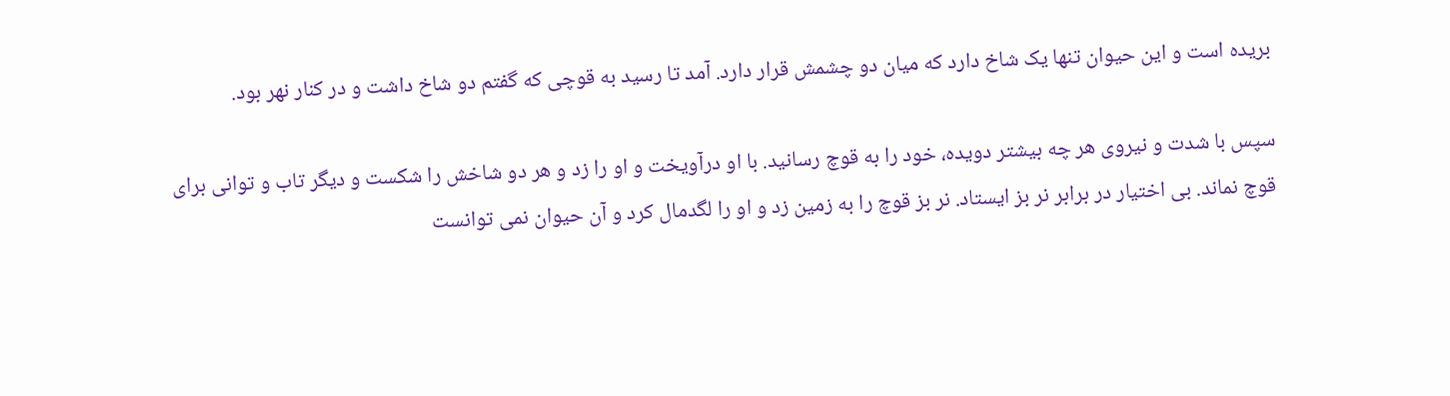بریده است و این حیوان تنها یک شاخ دارد که میان دو چشمش قرار دارد. آمد تا رسید به قوچى که گفتم دو شاخ داشت و در کنار نهر بود.

سپس با شدت و نیروى هر چه بیشتر دویده، خود را به قوچ رسانید. با او درآویخت و او را زد و هر دو شاخش را شکست و دیگر تاب و توانى براى قوچ نماند. بى اختیار در برابر نر بز ایستاد. نر بز قوچ را به زمین زد و او را لگدمال کرد و آن حیوان نمى توانست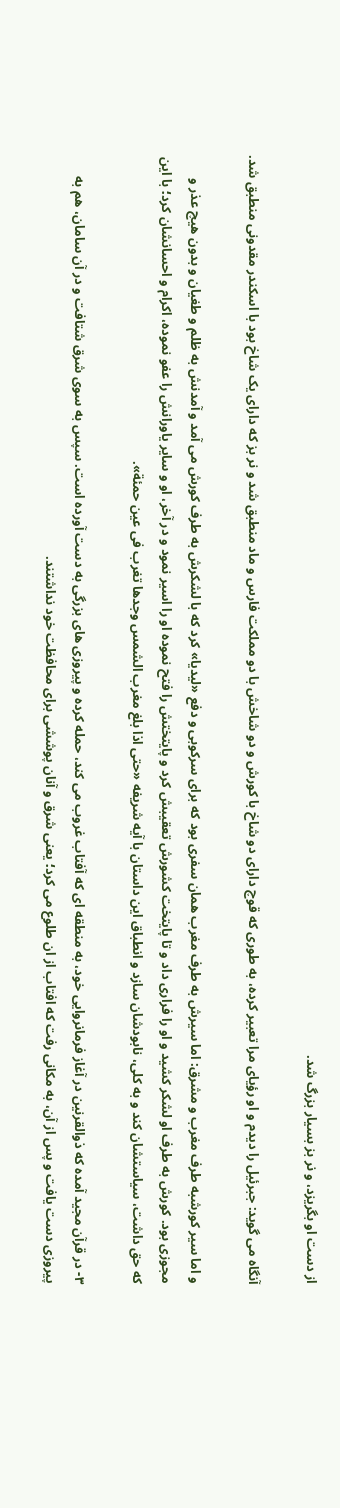از دست او بگریزد، و نر بز بسیار بزرگ شد.

آنگاه مى گوید: جبرئیل را دیدم و او رؤیاى مرا تعبیر کرده، به طورى که قوچ داراى دو شاخ با کورش و دو شاخش با دو مملکت فارس و ماد منطبق شد و نر بز که داراى یک شاخ بود با اسکندر مقدونى منطبق شد.

و اما سیر کورشبه طرف مغرب و مشرق: اما سیرش به طرف مغرب همان سفرى بود که براى سرکوبى و دفع «لیدیا» کرد که با لشکرش به طرف کورش می آمد و آمدنش به ظلم و طغیان و بدون هیچ عذر و مجوزى بود. کورش به طرف او لشکر کشید و او را فرارى داد و تا پایتخت کشورش تعقیبش کرد و پایتختش را فتح نموده او را اسیر نمود و در آخر، او و سایر یاورانش را عفو نموده، اکرام و احسانشان کرد؛ با این که حق داشت، سیاستشان کند و به کلى، نابودشان سازد و انطباق این داستان با آیه شریفه «حتى اذا بلغ مغرب الشمس وجدها تغرب فى عین حمئة».

۳- در قرآن مجید آمده که ذوالقرنین در آغاز فرمانروایی خود، به منطقه ای که آفتاب غروب می کند، حمله کرده و پیروزی های بزرگی به دست آورده است. سپس به سوی شرق شتافت و در آن سامان، هم به پیروزی دست یافت و پس از آن، به مکانی رفت که افتاب از ان طلوع می کرد؛ یعنی شرق و آنان پوششی برای محافظت خود نداشتند.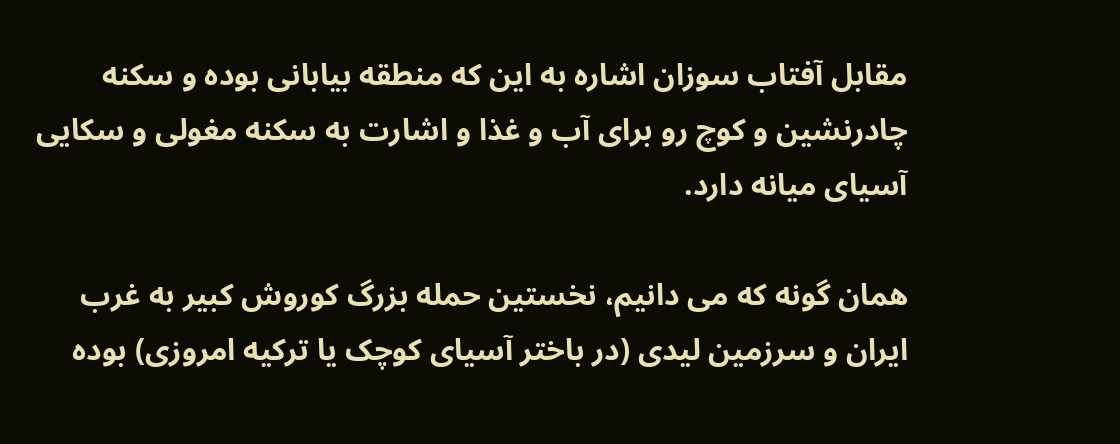مقابل آفتاب سوزان اشاره به این که منطقه بیابانی بوده و سکنه چادرنشین و کوچ رو برای آب و غذا و اشارت به سکنه مغولی و سکایی آسیای میانه دارد.

همان گونه که می دانیم، نخستین حمله بزرگ کوروش کبیر به غرب ایران و سرزمین لیدی (در باختر آسیای کوچک یا ترکیه امروزی) بوده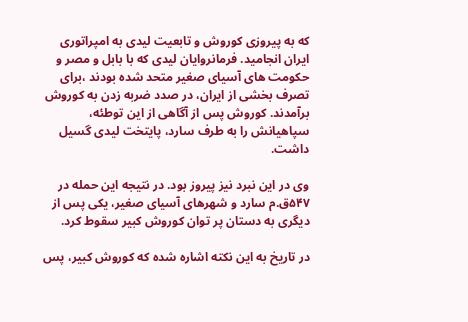که به پیروزی کوروش و تابعیت لیدی به امپراتوری ایران انجامید. فرمانروایان لیدی که با بابل و مصر و حکومت های آسیای صغیر متحد شده بودند ،برای تصرف بخشی از ایران، در صدد ضربه زدن به کوروش برآمدند. کوروش پس از آگاهی از این توطئه، سپاهیانش را به طرف سارد، پایتخت لیدی گسیل داشت.

وی در این نبرد نیز پیروز بود. در نتیجه این حمله در ۵۴۷ق.م سارد و شهرهای آسیای صغیر، یکی پس از دیگری به دستان پر توان کوروش کبیر سقوط کرد.

در تاریخ به این نکته اشاره شده که کوروش کبیر، پس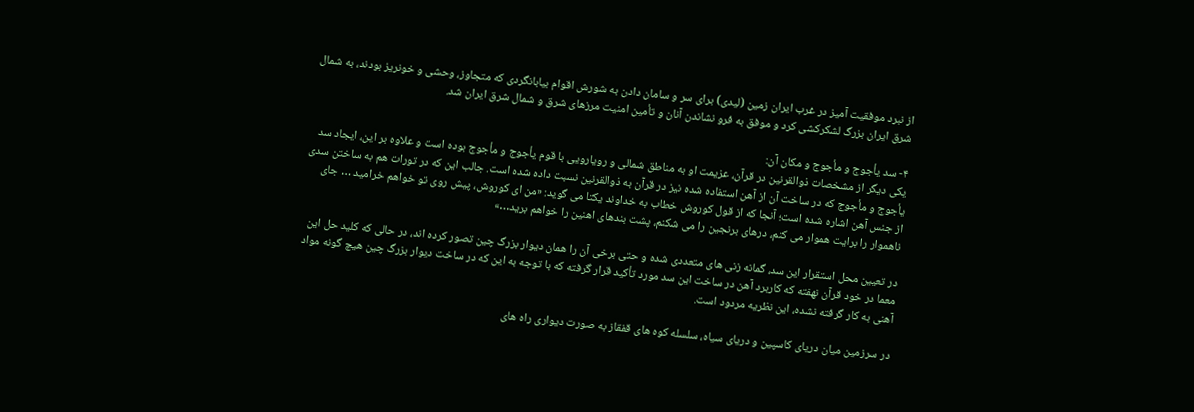از نبرد موفقیت آمیز در غرب ایران زمین (لیدی) برای سر و سامان دادن به شورش اقوام بیابانگردی که متجاوز، وحشی و خونریز بودند، به شمال شرق ایران بزرگ لشکرکشی کرد و موفق به فرو نشاندن آنان و تأمین امنیت مرزهای شرق و شمال شرق ایران شد.

۴- سد یأجوج و مأجوج و مکان آن:
یکی دیگر از مشخصات ذوالقرنین در قرآن، عزیمت او به مناطق شمالی و رویارویی با قوم یأجوج و مأجوج بوده است و علاوه بر این، ایجاد سد یأجوج و مأجوج که در ساخت آن از آهن استفاده شده نیز در قرآن به ذوالقرنین نسبت داده شده است. جالب این که در تورات هم به ساختن سدی از جنس آهن اشاره شده است؛ آنجا که از قول کوروش خطاب به خداوند یکتا می گوید: «من ای کوروش، پیش روی تو خواهم خرامید … جای ناهموار را برایت هموار می کنم، درهای برنجین را می شکنم، پشت بندهای اهنین را خواهم برید…»

در تعیین محل استقرار این سد، گمانه زنی های متعددی شده و حتی برخی آن را همان دیوار بزرگ چین تصور کرده اند، در حالی که کلید حل این معما در خود قرآن نهفته که کاربرد آهن در ساخت این سد مورد تأکید قرار گرفته که با توجه به این که در ساخت دیوار بزرگ چین هیچ گونه مواد آهنی به کار گرفته نشده، این نظریه مردود است.

در سرزمین میان دریای کاسپین و دریای سیاه، سلسله کوه های قفقاز به صورت دیواری راه های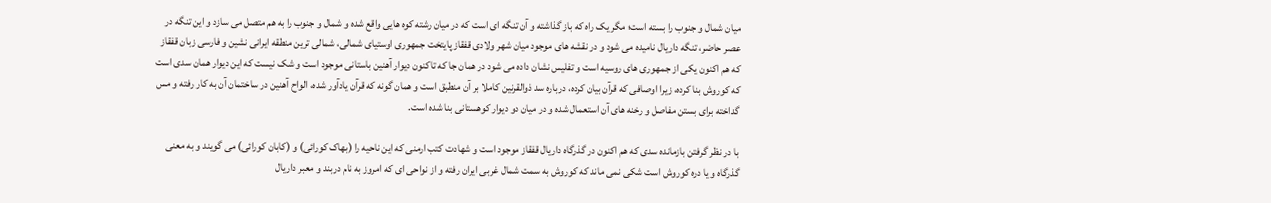میان شمال و جنوب را بسته است؛ مگر یک راه که باز گذاشته و آن تنگه ای است که در میان رشته کوه هایی واقع شده و شمال و جنوب را به هم متصل می سازد و این تنگه در عصر حاضر، تنگه داریال نامیده می شود و در نقشه های موجود میان شهر ولادی قفقاز پایتخت جمهوری اوستیای شمالی، شمالی ترین منطقه ایرانی نشین و فارسی زبان قفقاز که هم اکنون یکی از جمهوری های روسیه است و تفلیس نشان داده می شود در همان جا که تاکنون دیوار آهنین باستانی موجود است و شک نیست که این دیوار همان سدی است که کوروش بنا کرده، زیرا اوصافی که قرآن بیان کرده، درباره سد ذوالقرنین کاملا بر آن منطبق است و همان گونه که قرآن یادآور شده، الواح آهنین در ساختمان آن به کار رفته و مس گداخته برای بستن مفاصل و رخنه های آن استعمال شده و در میان دو دیوار کوهستانی بنا شده است.

با در نظر گرفتن بازمانده سدی که هم اکنون در گذرگاه داریال قفقاز موجود است و شهادت کتب ارمنی که این ناحیه را (بهاک کورائی) و (کابان کورائی) می گویند و به معنی گذرگاه و یا دره کوروش است شکی نمی ماند که کوروش به سمت شمال غربی ایران رفته و از نواحی ای که امروز به نام دربند و معبر داریال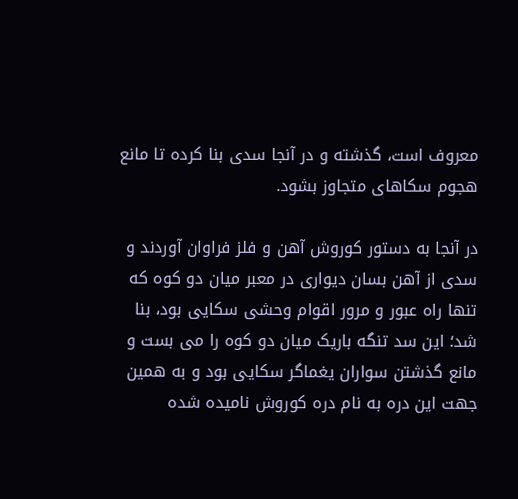معروف است، گذشته و در آنجا سدی بنا کرده تا مانع هجوم سکاهای متجاوز بشود.

در آنجا به دستور کوروش آهن و فلز فراوان آوردند و سدی از آهن بسان دیواری در معبر میان دو کوه که تنها راه عبور و مرور اقوام وحشی سکایی بود، بنا شد؛ این سد تنگه باریک میان دو کوه را می بست و مانع گذشتن سواران یغماگر سکایی بود و به همین جهت این دره به نام دره کوروش نامیده شده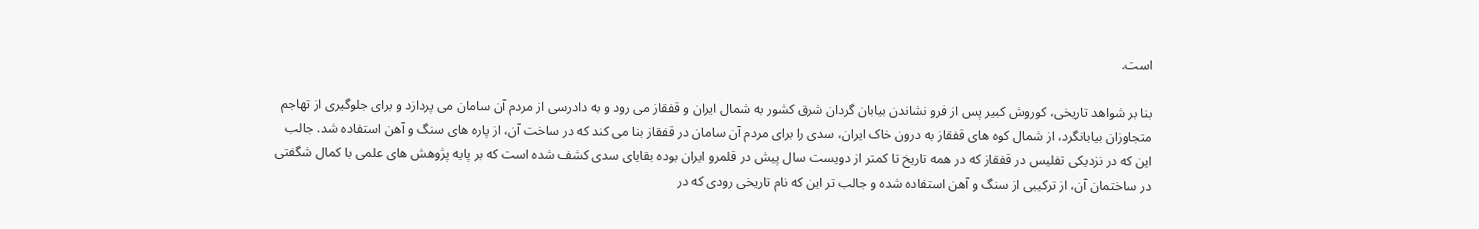است.

بنا بر شواهد تاریخی، کوروش کبیر پس از فرو نشاندن بیابان گردان شرق کشور به شمال ایران و قفقاز می رود و به دادرسی از مردم آن سامان می پردازد و برای جلوگیری از تهاجم متجاوزان بیابانگرد، از شمال کوه های قفقاز به درون خاک ایران، سدی را برای مردم آن سامان در قفقاز بنا می کند که در ساخت آن، از پاره های سنگ و آهن استفاده شد. جالب این که در نزدیکی تفلیس در قفقاز که در همه تاریخ تا کمتر از دویست سال پیش در قلمرو ایران بوده بقایای سدی کشف شده است که بر پایه پژوهش های علمی با کمال شگفتی در ساختمان آن، از ترکیبی از سنگ و آهن استفاده شده و جالب تر این که نام تاریخی رودی که در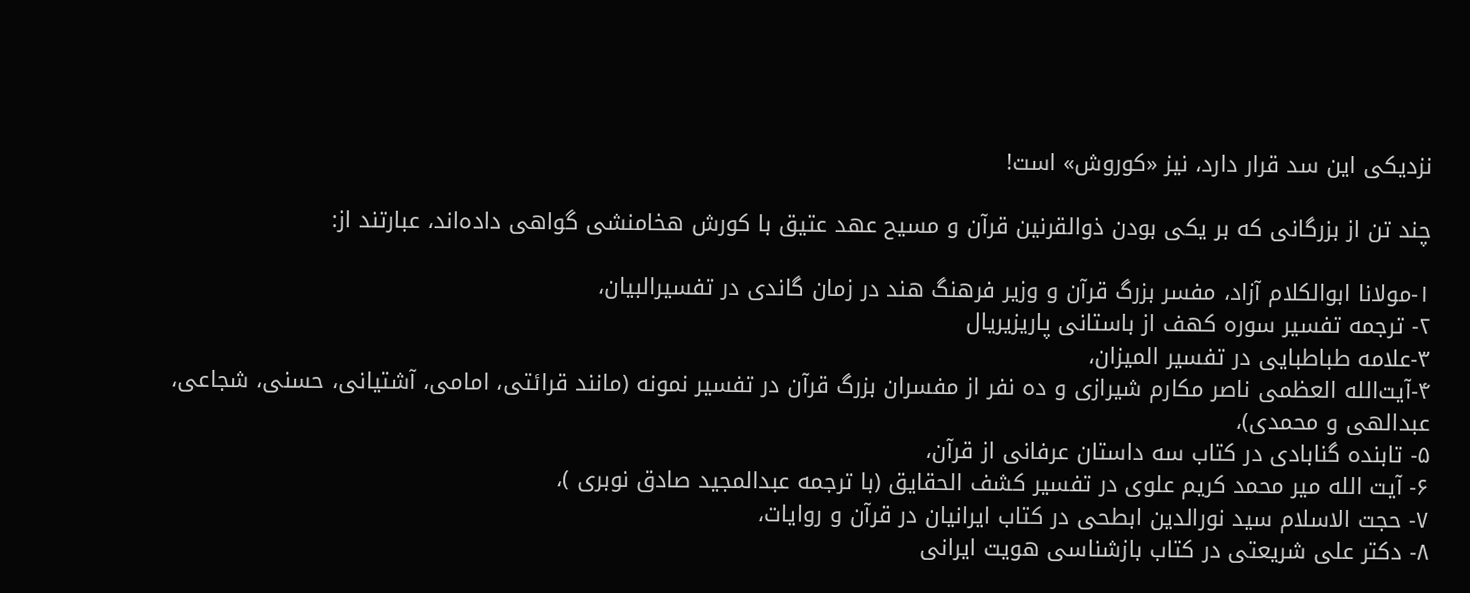نزدیکی این سد قرار دارد، نیز «کوروش» است!

چند تن از بزرگانی که بر یکی بودن ذوالقرنین قرآن و مسیح عهد عتیق با کورش هخامنشی گواهی داده‌اند، عبارتند از:

۱-مولانا ابوالکلام آزاد، مفسر بزرگ قرآن و وزیر فرهنگ هند در زمان گاندی در تفسیرالبیان،
۲- ترجمه تفسیر سوره کهف از باستانی پاریزیریال
۳-علامه طباطبایی در تفسیر المیزان،
۴-آیت‌الله العظمی ناصر مکارم شیرازی و ده نفر از مفسران بزرگ قرآن در تفسیر نمونه (مانند قرائتی، امامی، آشتیانی، حسنی، شجاعی، عبدالهی و محمدی)،
۵- تابنده گنابادی در کتاب سه داستان عرفانی از قرآن،
۶- آیت الله میر محمد کریم علوی در تفسیر کشف الحقایق (با ترجمه عبدالمجید صادق نوبری )،
۷- حجت الاسلام سید نورالدین ابطحی در کتاب ایرانیان در قرآن و روایات،
۸- دکتر علی شریعتی در کتاب بازشناسی هویت ایرانی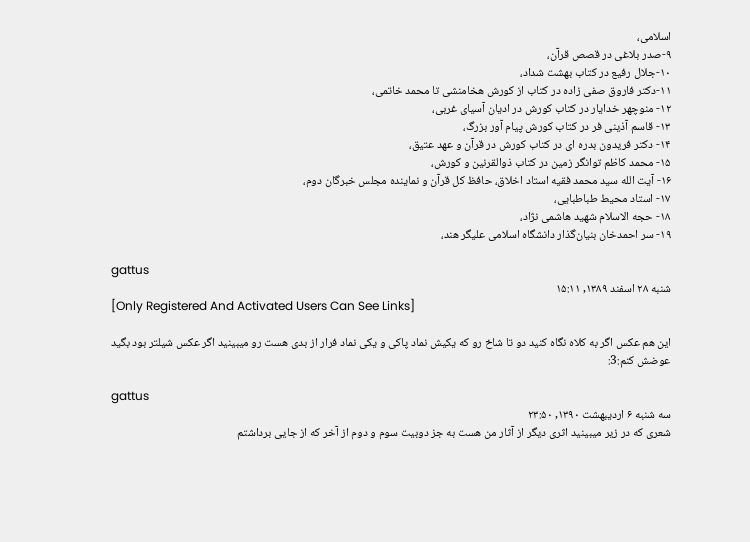اسلامی،
۹-صدر بلاغی در قصص قرآن،
۱۰-جلال رفیع در کتاب بهشت شداد،
۱۱-دکتر فاروق صفی زاده در کتاب از کورش هخامنشی تا محمد خاتمی،
۱۲- منوچهر خدایار در کتاب کورش در ادیان آسیای غربی،
۱۳- قاسم آذینی فر در کتاب کورش پیام آور بزرگ،
۱۴- دکتر فریدون بدره ای در کتاب کورش در قرآن و عهد عتیق،
۱۵- محمد کاظم توانگر زمین در کتاب ذوالقرنین و کورش،
۱۶- آیت الله سید محمد فقیه استاد اخلاق، حافظ کل قرآن و نماینده مجلس خبرگان دوم،
۱۷- استاد محیط طباطبایی،
۱۸- حجه الاسلام شهید هاشمی نژاد،
۱۹- سر احمدخان بنیان‌گذار دانشگاه اسلامی علیگر هند،

gattus
شنبه ۲۸ اسفند ۱۳۸۹, ۱۵:۱۱
[Only Registered And Activated Users Can See Links]

این هم عکس اگر به کلاه نگاه کنید دو تا شاخ رو که یکیش نماد پاکی و یکی نماد فرار از بدی هست رو میبینید اگر عکس شیلتر بود بگید عوضش کنم:3:

gattus
سه شنبه ۶ ارديبهشت ۱۳۹۰, ۲۳:۵۰
شعری که در زیر میبینید اثری دیگر از آثار من هست به جز دوبیت سوم و دوم از آخر که از جایی برداشتم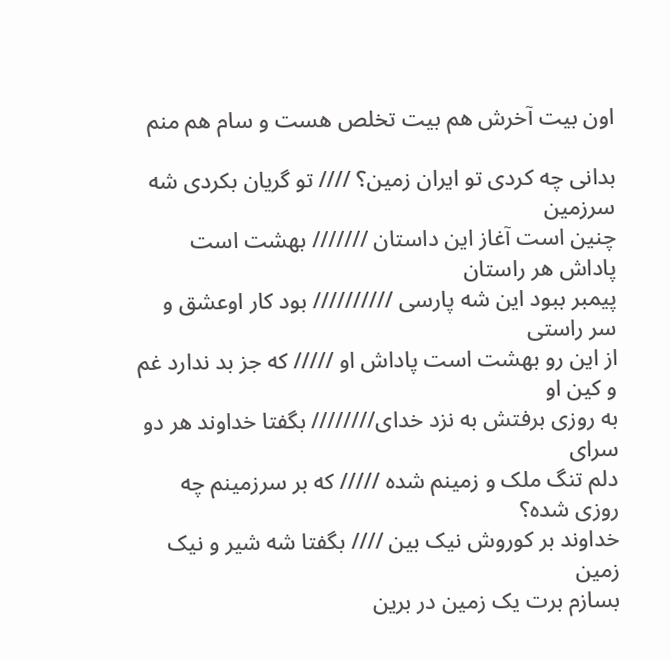اون بیت آخرش هم بیت تخلص هست و سام هم منم

بدانی چه کردی تو ایران زمین؟ //// تو گریان بکردی شه سرزمین
چنین است آغاز این داستان /////// بهشت است پاداش هر راستان
پیمبر ببود این شه پارسی ////////// بود کار اوعشق و سر راستی
از این رو بهشت است پاداش او ///// که جز بد ندارد غم و کین او
به روزی برفتش به نزد خدای//////// بگفتا خداوند هر دو سرای
دلم تنگ ملک و زمینم شده ///// که بر سرزمینم چه روزی شده؟
خداوند بر کوروش نیک بین //// بگفتا شه شیر و نیک زمین
بسازم برت یک زمین در برین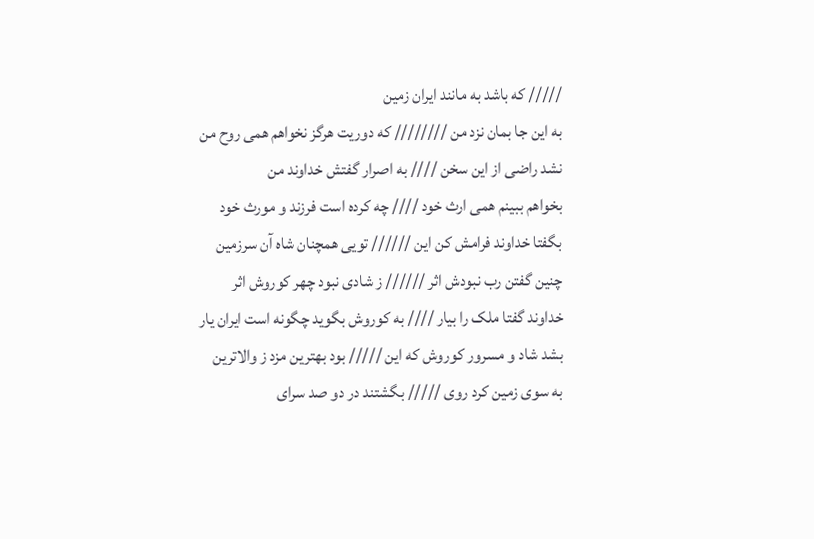///// که باشد به مانند ایران زمین
به این جا بمان نزد من //////// که دوریت هرگز نخواهم همی روح من
نشد راضی از این سخن //// به اصرار گفتش خداوند من
بخواهم ببینم همی ارث خود //// چه کرده است فرزند و مورث خود
بگفتا خداوند فرامش کن این ////// تویی همچنان شاه آن سرزمین
چنین گفتن رب نبودش اثر ////// ز شادی نبود چهر کوروش اثر
خداوند گفتا ملک را بیار //// به کوروش بگوید چگونه است ایران یار
بشد شاد و مسرور کوروش که این ///// بود بهترین مزد ز والاترین
به سوی زمین کرد روی ///// بگشتند در دو صد سرای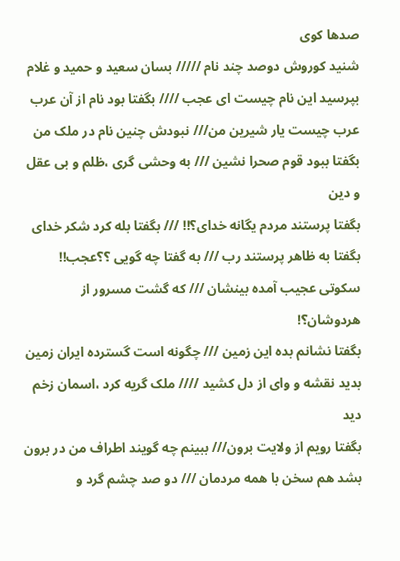صدها کوی
شنید کوروش دوصد چند نام ///// بسان سعید و حمید و غلام
بپرسید این نام چیست ای عجب //// بگفتا بود نام از آن عرب
عرب چیست یار شیرین من/// نبودش چنین نام در ملک من
بگفتا ببود قوم صحرا نشین /// به وحشی گری ،ظلم و بی عقل و دین
بگفتا پرستند مردم یگانه خدای؟!! /// بگفتا بله کرد شکر خدای
بگفتا به ظاهر پرستند رب /// به گفتا چه گویی ؟؟عجب!!
سکوتی عجیب آمده بینشان /// که گشت مسرور از هردوشان؟!
بگفتا نشانم بده این زمین /// چگونه است گسترده ایران زمین
بدید نقشه و وای از دل کشید //// ملک گریه کرد ،اسمان زخم دید
بگفتا رویم از ولایت برون/// ببینم چه گویند اطراف من در برون
بشد هم سخن با همه مردمان /// دو صد چشم گرد و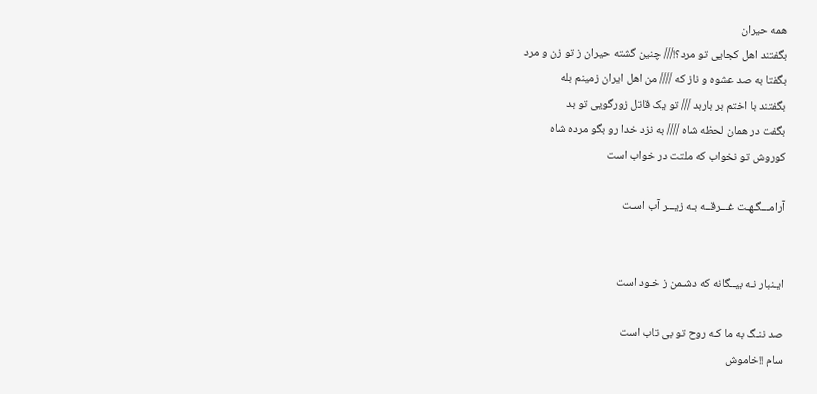همه حیران
بگفتند اهل کجایی تو مرد؟!/// چنین گشته حیران ز تو زن و مرد
بگفتا به صد عشوه و ناز که //// من اهل ایران زمینم بله
بگفتند با اختم بر باربد /// تو یک قاتل زورگویی تو بد
بگفت در همان لحظه شاه //// به نزد خدا رو بگو مرده شاه
کوروش تو نخواب که ملتت در خواب است

آرامـــگـهـت غـــرقــه بـه زیـــر آب اسـت


ایـنبار نـه بیــگانه که دشـمن ز خـود است

صد ننـگ به ما کـه روح تو بی تاب است
سام !!خاموش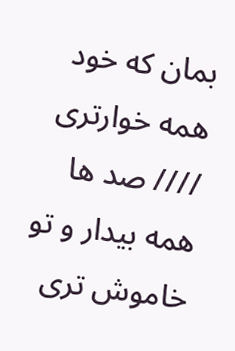بمان که خود همه خوارتری //// صد ها همه بیدار و تو خاموش تری